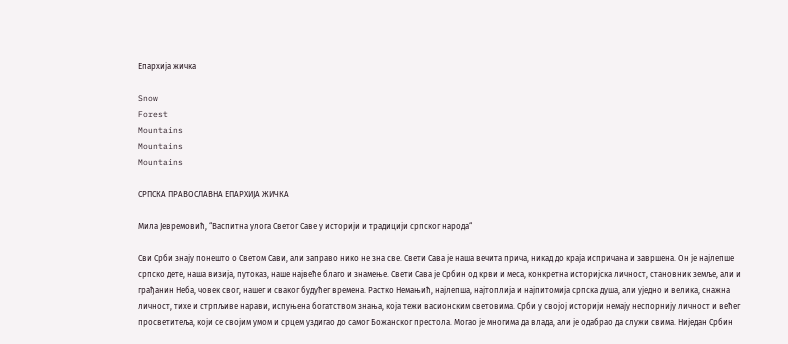Епархија жичка

Snow
Forest
Mountains
Mountains
Mountains

СРПСКА ПРАВОСЛАВНА ЕПАРХИЈА ЖИЧКА

Мила Јевремовић, “Васпитна улога Светог Саве у историји и традицији српског народа“

Сви Срби знају понешто о Светом Сави, али заправо нико не зна све. Свети Сава је наша вечита прича, никад до краја испричана и завршена. Он је најлепше српско дете, наша визија, путоказ, наше највеће благо и знамење. Свети Сава је Србин од крви и меса, конкретна историјска личност, становник земље, али и грађанин Неба, човек свог, нашег и сваког будућег времена. Растко Немањић, најлепша, најтоплија и најпитомија српска душа, али уједно и велика, снажна личност, тихе и стрпљиве нарави, испуњена богатством знања, која тежи васионским световима. Срби у својој историји немају неспорнију личност и већег просветитеља, који се својим умом и срцем уздигао до самог Божанског престола. Могао је многима да влада, али је одабрао да служи свима. Ниједан Србин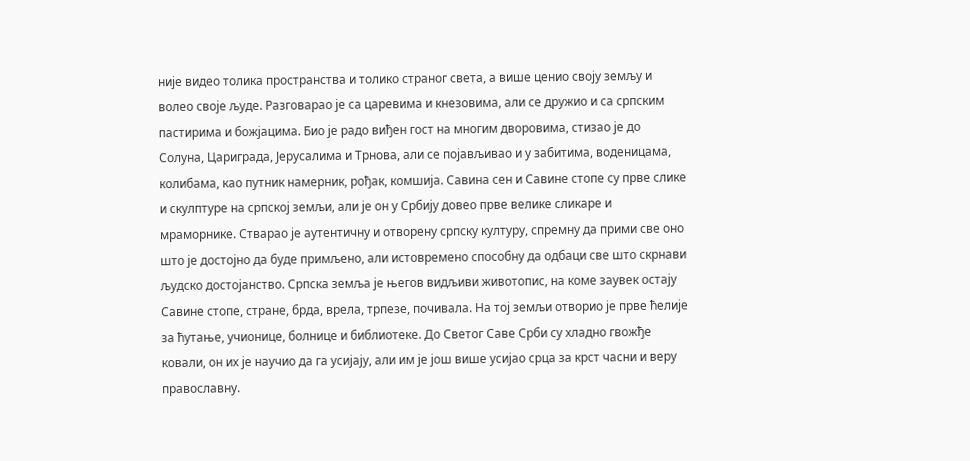није видео толика пространства и толико страног света, а више ценио своју земљу и волео своје људе. Разговарао је са царевима и кнезовима, али се дружио и са српским пастирима и божјацима. Био је радо виђен гост на многим дворовима, стизао је до Солуна, Цариграда, Јерусалима и Трнова, али се појављивао и у забитима, воденицама, колибама, као путник намерник, рођак, комшија. Савина сен и Савине стопе су прве слике и скулптуре на српској земљи, али је он у Србију довео прве велике сликаре и мраморнике. Стварао је аутентичну и отворену српску културу, спремну да прими све оно што је достојно да буде примљено, али истовремено способну да одбаци све што скрнави људско достојанство. Српска земља је његов видљиви животопис, на коме заувек остају Савине стопе, стране, брда, врела, трпезе, почивала. На тој земљи отворио је прве ћелије за ћутање, учионице, болнице и библиотеке. До Светог Саве Срби су хладно гвожђе ковали, он их је научио да га усијају, али им је још више усијао срца за крст часни и веру православну.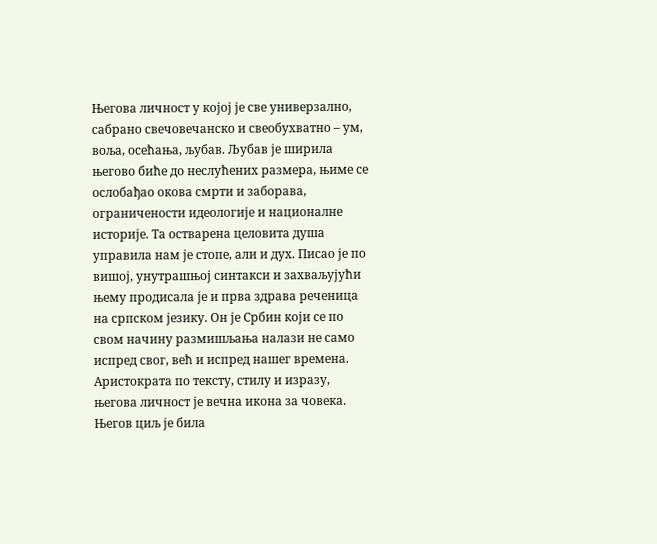Његова личност у којој је све универзално, сабрано свечовечанско и свеобухватно – ум, воља, осећања, љубав. Љубав је ширила његово биће до неслућених размера, њиме се ослобађао окова смрти и заборава, ограничености идеологије и националне историје. Та остварена целовита душа управила нам је стопе, али и дух. Писао је по вишој, унутрашњој синтакси и захваљујући њему продисала је и прва здрава реченица на српском језику. Он је Србин који се по свом начину размишљања налази не само испред свог, већ и испред нашег времена. Аристократа по тексту, стилу и изразу, његова личност је вечна икона за човека. Његов циљ је била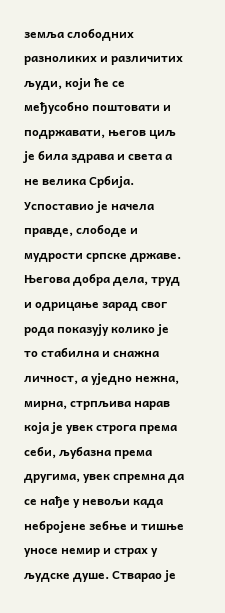земља слободних разноликих и различитих људи, који ће се међусобно поштовати и подржавати, његов циљ је била здрава и света а не велика Србија. Успоставио је начела правде, слободе и мудрости српске државе. Његова добра дела, труд и одрицање зарад свог рода показују колико је то стабилна и снажна личност, а уједно нежна, мирна, стрпљива нарав која је увек строга према себи, љубазна према другима, увек спремна да се нађе у невољи када небројене зебње и тишње уносе немир и страх у људске душе. Стварао је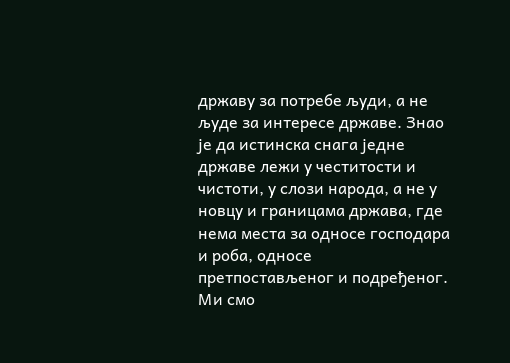државу за потребе људи, а не људе за интересе државе. Знао је да истинска снага једне државе лежи у честитости и чистоти, у слози народа, а не у новцу и границама држава, где нема места за односе господара и роба, односе претпостављеног и подређеног. Ми смо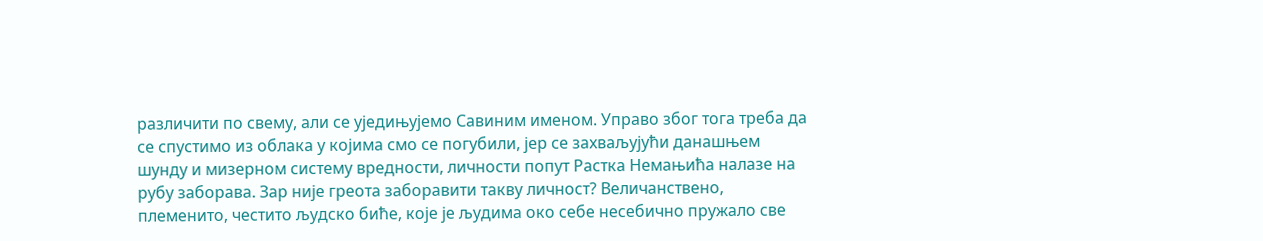различити по свему, али се уједињујемо Савиним именом. Управо због тога треба да се спустимо из облака у којима смо се погубили, јер се захваљујући данашњем шунду и мизерном систему вредности, личности попут Растка Немањића налазе на рубу заборава. Зар није греота заборавити такву личност? Величанствено, племенито, честито људско биће, које је људима око себе несебично пружало све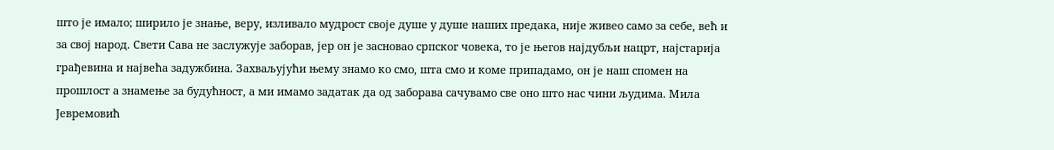што је имало; ширило је знање, веру, изливало мудрост своје душе у душе наших предака, није живео само за себе, већ и за свој народ. Свети Сава не заслужује заборав, јер он је засновао српског човека, то је његов најдубљи нацрт, најстарија грађевина и највећа задужбина. Захваљујући њему знамо ко смо, шта смо и коме припадамо, он је наш спомен на прошлост а знамење за будућност, а ми имамо задатак да од заборава сачувамо све оно што нас чини људима. Мила Јевремовић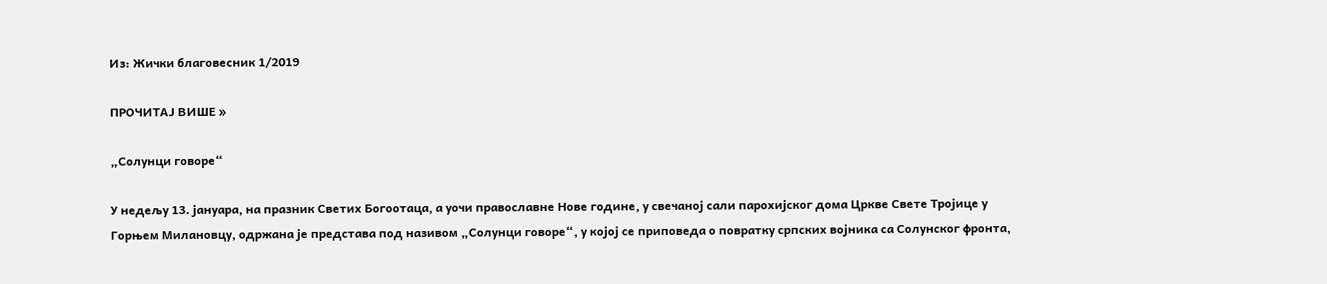Из: Жички благовесник 1/2019

ПРОЧИТАЈ ВИШЕ »

„Солунци говоре“

У недељу 13. јануара, на празник Светих Богоотаца, а уочи православне Нове године, у свечаној сали парохијског дома Цркве Свете Тројице у Горњем Милановцу, одржана је представа под називом „Солунци говоре“, у којој се приповеда о повратку српских војника са Солунског фронта,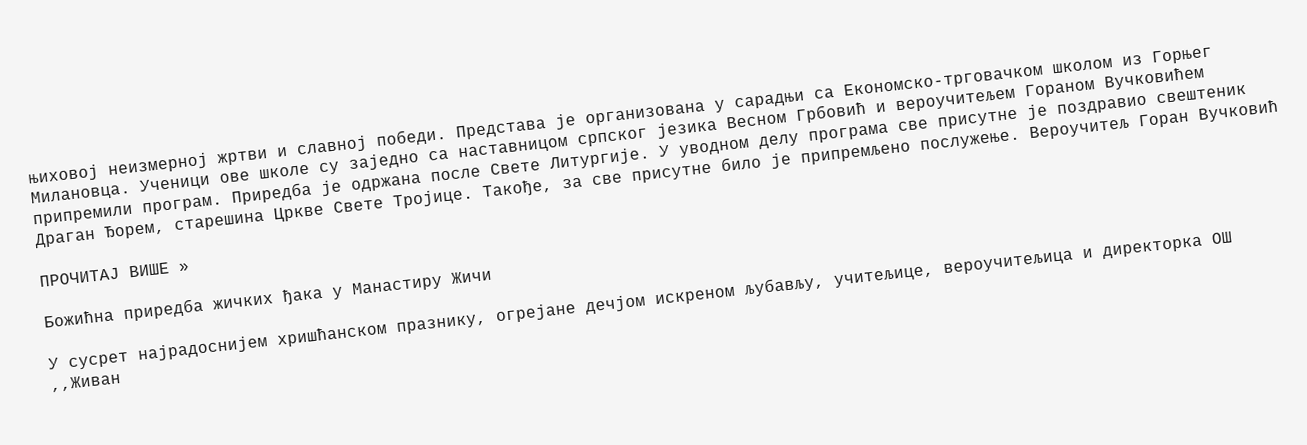њиховој неизмерној жртви и славној победи. Представа је организована у сарадњи са Економско-трговачком школом из Горњег Милановца. Ученици ове школе су заједно са наставницом српског језика Весном Грбовић и вероучитељем Гораном Вучковићем припремили програм. Приредба је одржана после Свете Литургије. У уводном делу програма све присутне је поздравио свештеник Драган Ђорем, старешина Цркве Свете Тројице. Такође, за све присутне било је припремљено послужење. Вероучитељ Горан Вучковић

ПРОЧИТАЈ ВИШЕ »

Божићна приредба жичких ђака у Манастиру Жичи

У сусрет најрадоснијем хришћанском празнику, огрејане дечјом искреном љубављу, учитељице, вероучитељица и директорка ОШ ,,Живан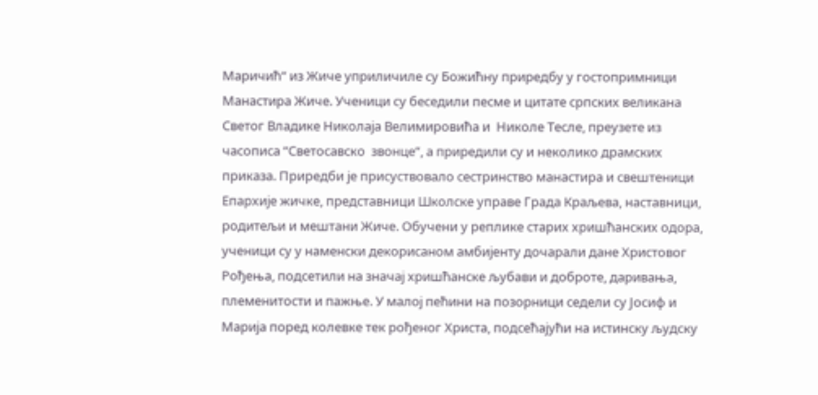Маричић“ из Жиче уприличиле су Божићну приредбу у гостопримници Манастира Жичe. Ученици су беседили песме и цитате српских великана Светог Владике Николаја Велимировића и  Николе Тесле, преузетe из часописа “Светосавско  звонце“, а приредили су и неколико драмских приказа. Приредби је присуствовало сестринство манастира и свештеници Епархије жичке, представници Школске управе Града Краљева, наставници, родитељи и мештани Жиче. Обучени у реплике старих хришћанских одора, ученици су у наменски декорисаном амбијенту дочарали дане Христовог Рођења, подсетили на значај хришћанске љубави и доброте, даривања, племенитости и пажње. У малој пећини на позорници седели су Јосиф и Марија поред колевке тек рођеног Христа, подсећајући на истинску људску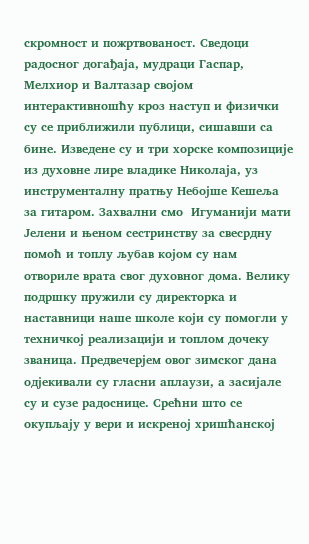скромност и пожртвованост. Сведоци радосног догађаја, мудраци Гаспар, Мелхиор и Валтазар својом интерактивношћу кроз наступ и физички су се приближили публици, сишавши са бине. Изведене су и три хорске композиције из духовне лире владике Николаја, уз инструменталну пратњу Небојше Кешеља за гитаром. Захвални смо  Игуманији мати Јелени и њеном сестринству за свесрдну помоћ и топлу љубав којом су нам отвориле врата свог духовног дома. Велику подршку пружили су директорка и наставници наше школе који су помогли у техничкој реализацији и топлом дочеку званица. Предвечерјем овог зимског дана одјекивали су гласни аплаузи, а засијале су и сузе радоснице. Срећни што се окупљају у вери и искреној хришћанској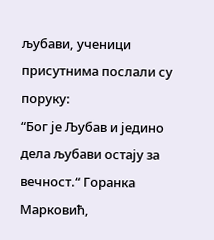љубави, ученици присутнима послали су поруку:                                   “Бог је Љубав и једино дела љубави остају за вечност.“ Горанка Марковић,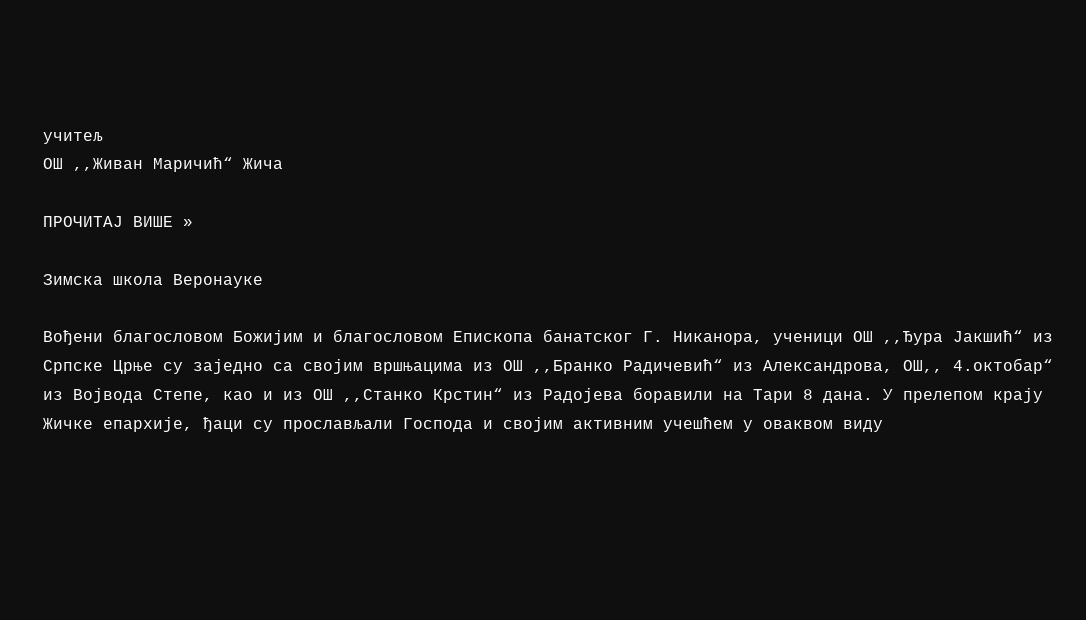учитељ                                                                                                                                       ОШ ,,Живан Маричић“ Жича

ПРОЧИТАЈ ВИШЕ »

Зимска школа Веронауке

Вођени благословом Божијим и благословом Епископа банатског Г. Никанора, ученици ОШ ,,Ђура Јакшић“ из Српске Црње су заједно са својим вршњацима из ОШ ,,Бранко Радичевић“ из Александрова, ОШ,, 4.октобар“ из Војвода Степе, као и из ОШ ,,Станко Крстин“ из Радојева боравили на Тари 8 дана. У прелепом крају Жичке епархије, ђаци су прослављали Господа и својим активним учешћем у оваквом виду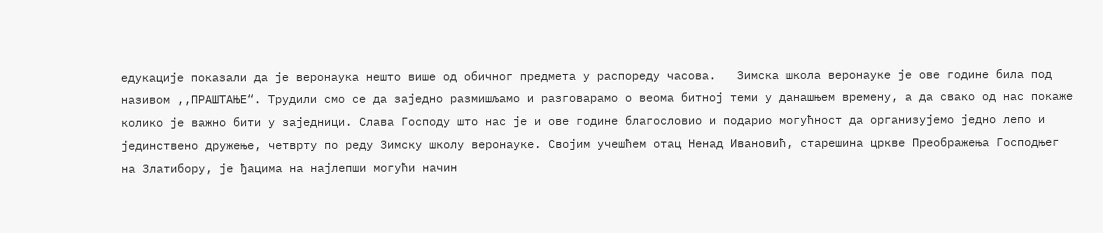едукације показали да је веронаука нешто више од обичног предмета у распореду часова.   Зимска школа веронауке је ове године била под називом ,,ПРАШТАЊЕ“. Трудили смо се да заједно размишљамо и разговарамо о веома битној теми у данашњем времену, а да свако од нас покаже колико је важно бити у заједници. Слава Господу што нас је и ове године благословио и подарио могућност да организујемо једно лепо и јединствено дружење, четврту по реду Зимску школу веронауке. Својим учешћем отац Ненад Ивановић, старешина цркве Преображења Господњег на Златибору, је ђацима на најлепши могући начин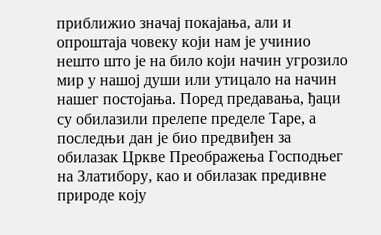приближио значај покајања, али и опроштаја човеку који нам је учинио нешто што је на било који начин угрозило мир у нашој души или утицало на начин нашег постојања. Поред предавања, ђаци су обилазили прелепе пределе Таре, а последњи дан је био предвиђен за обилазак Цркве Преображења Господњег на Златибору, као и обилазак предивне природе коју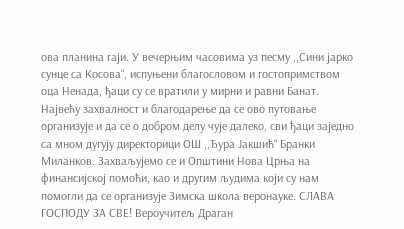ова планина гаји. У вечерњим часовима уз песму ,,Сини јарко сунце са Косова“, испуњени благословом и гостопримством оца Ненада, ђаци су се вратили у мирни и равни Банат. Највећу захвалност и благодарење да се ово путовање организује и да се о добром делу чује далеко, сви ђаци заједно са мном дугују директорици ОШ ,,Ђура Јакшић“ Бранки Миланков. Захваљујемо се и Општини Нова Црња на финансијској помоћи, као и другим људима који су нам помогли да се организује Зимска школа веронауке. СЛАВА ГОСПОДУ ЗА СВЕ! Вероучитељ Драган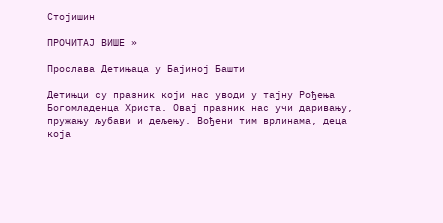Стојишин

ПРОЧИТАЈ ВИШЕ »

Прослава Детињаца у Бајиној Башти

Детињци су празник који нас уводи у тајну Рођења Богомладенца Христа. Овај празник нас учи даривању, пружању љубави и дељењу. Вођени тим врлинама, деца која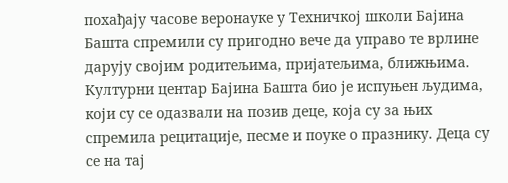похађају часове веронауке у Техничкој школи Бајина Башта спремили су пригодно вече да управо те врлине дарују својим родитељима, пријатељима, ближњима.     Културни центар Бајина Башта био је испуњен људима, који су се одазвали на позив деце, која су за њих спремила рецитације, песме и поуке о празнику. Деца су се на тај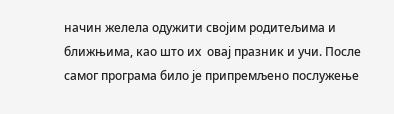начин желела одужити својим родитељима и ближњима, као што их  овај празник и учи. После самог програма било је припремљено послужење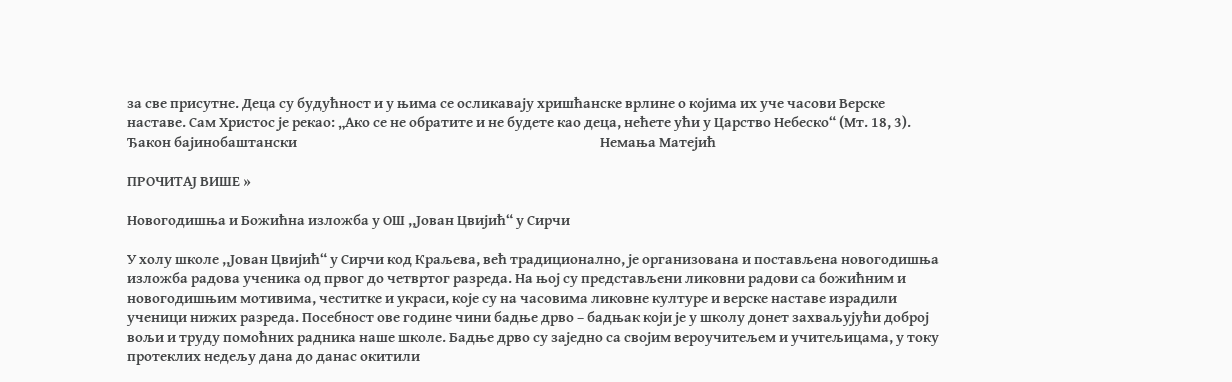за све присутне. Деца су будућност и у њима се осликавају хришћанске врлине о којима их уче часови Верске наставе. Сам Христос је рекао: „Ако се не обратите и не будете као деца, нећете ући у Царство Небеско“ (Мт. 18, 3). Ђакон бајинобаштански                                                                                                     Немања Матејић

ПРОЧИТАЈ ВИШЕ »

Новогодишња и Божићна изложба у ОШ ,,Јован Цвијић“ у Сирчи

У холу школе ,,Јован Цвијић“ у Сирчи код Краљева, већ традиционално, је организована и постављена новогодишња изложба радова ученика од првог до четвртог разреда. На њој су представљени ликовни радови са божићним и новогодишњим мотивима, честитке и украси, које су на часовима ликовне културе и верске наставе израдили ученици нижих разреда. Посебност ове године чини бадње дрво – бадњак који је у школу донет захваљујући доброј вољи и труду помоћних радника наше школе. Бадње дрво су заједно са својим вероучитељем и учитељицама, у току протеклих недељу дана до данас окитили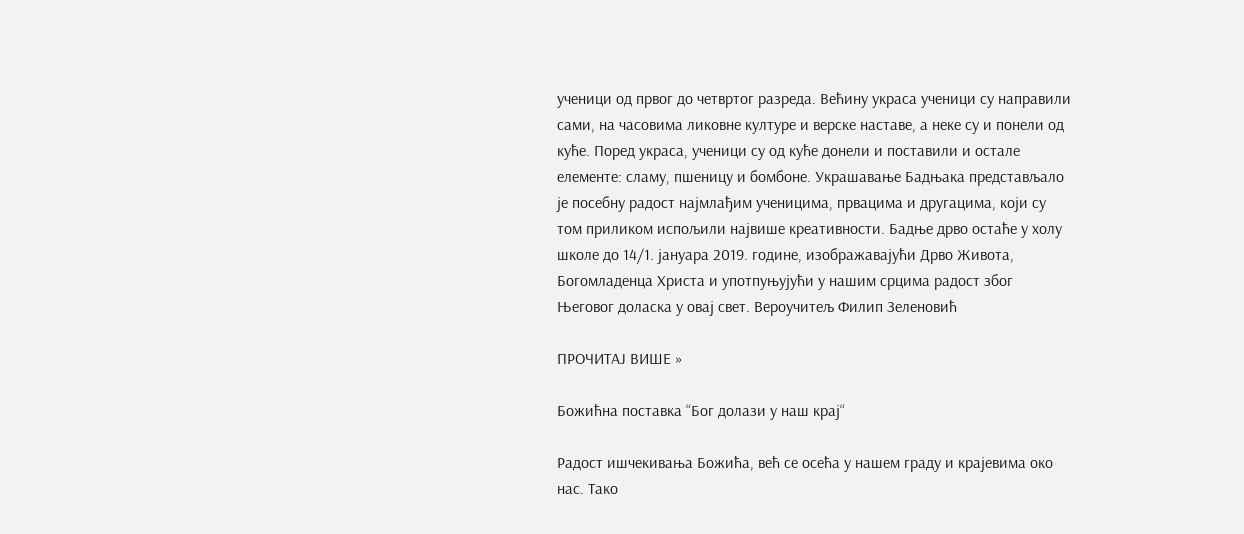ученици од првог до четвртог разреда. Већину украса ученици су направили сами, на часовима ликовне културе и верске наставе, а неке су и понели од куће. Поред украса, ученици су од куће донели и поставили и остале елементе: сламу, пшеницу и бомбоне. Украшавање Бадњака представљало је посебну радост најмлађим ученицима, првацима и другацима, који су том приликом испољили највише креативности. Бадње дрво остаће у холу школе до 14/1. јануара 2019. године, изображавајући Дрво Живота, Богомладенца Христа и употпуњујући у нашим срцима радост због Његовог доласка у овај свет. Вероучитељ Филип Зеленовић

ПРОЧИТАЈ ВИШЕ »

Божићна поставка “Бог долази у наш крај“

Радост ишчекивања Божића, већ се осећа у нашем граду и крајевима око нас. Тако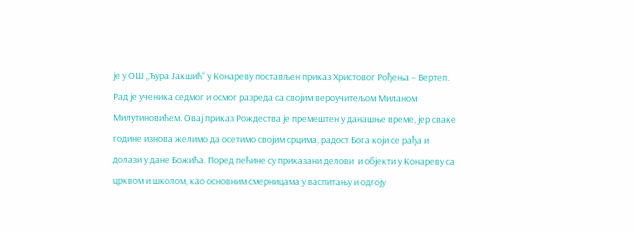је у ОШ „Ђура Јакшић“ у Конареву постављен приказ Христовог Рођења – Вертеп. Рад је ученика седмог и осмог разреда са својим вероучитељом Миланом Милутиновићем. Овај приказ Рождества је премештен у данашње време, јер сваке године изнова желимо да осетимо својим срцима, радост Бога који се рађа и долази у дане Божића. Поред пећине су приказани делови  и објекти у Конареву са црквом и школом, као основним смерницама у васпитању и одгоју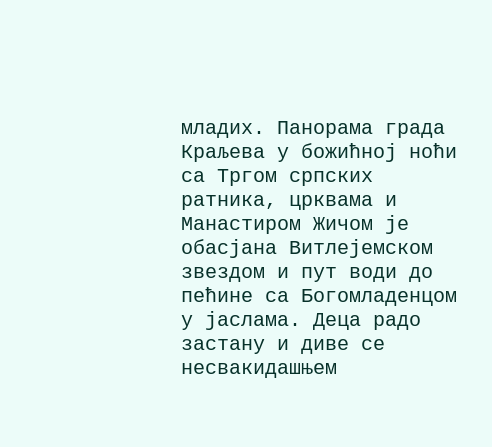младих. Панорама града Краљева у божићној ноћи са Тргом српских ратника, црквама и Манастиром Жичом је обасјана Витлејемском звездом и пут води до пећине са Богомладенцом у јаслама. Деца радо застану и диве се несвакидашњем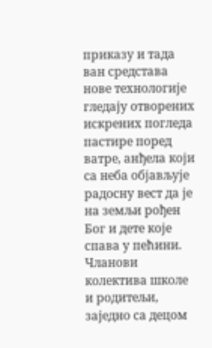приказу и тада ван средстава нове технологије гледају отворених искрених погледа пастире поред ватре, анђела који са неба објављује радосну вест да је на земљи рођен Бог и дете које спава у пећини. Чланови колектива школе и родитељи, заједно са децом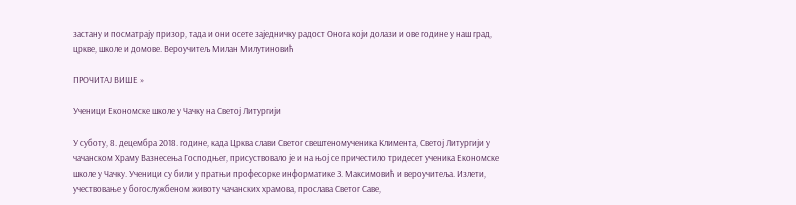застану и посматрају призор, тада и они осете заједничку радост Онога који долази и ове године у наш град, цркве, школе и домове. Вероучитељ Милан Милутиновић

ПРОЧИТАЈ ВИШЕ »

Ученици Економске школе у Чачку на Светој Литургији

У суботу, 8. децембра 2018. године, када Црква слави Светог свештеномученика Климента, Светој Литургији у чачанском Храму Вазнесења Господњег, присуствовало је и на њој се причестило тридесет ученика Економске школе у Чачку. Ученици су били у пратњи професорке информатике З. Максимовић и вероучитеља. Излети, учествовање у богослужбеном животу чачанских храмова, прослава Светог Саве,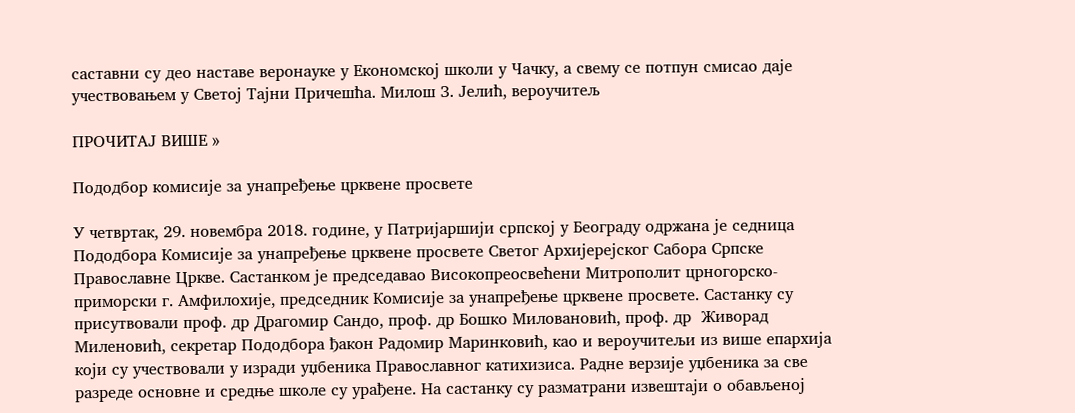саставни су део наставе веронауке у Економској школи у Чачку, а свему се потпун смисао даје учествовањем у Светој Тајни Причешћа. Милош З. Јелић, вероучитељ

ПРОЧИТАЈ ВИШЕ »

Пододбор комисије за унапређење црквене просвете

У четвртак, 29. новембра 2018. године, у Патријаршији српској у Београду одржана је седница Пододбора Комисије за унапређење црквене просвете Светог Архијерејског Сабора Српске Православне Цркве. Састанком је председавао Високопреосвећени Митрополит црногорско-приморски г. Амфилохије, председник Комисије за унапређење црквене просвете. Састанку су присутвовали проф. др Драгомир Сандо, проф. др Бошко Миловановић, проф. др  Живорад Миленовић, секретар Пододбора ђакон Радомир Маринковић, као и вероучитељи из више епархија који су учествовали у изради уџбеника Православног катихизиса. Радне верзије уџбеника за све разреде основне и средње школе су урађене. На састанку су разматрани извештаји о обављеној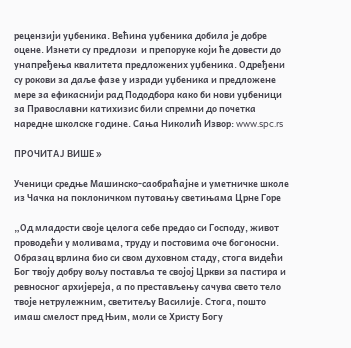рецензији уџбеника. Већина уџбеника добила је добре оцене. Изнети су предлози  и препоруке који ће довести до унапређења квалитета предложених уџбеника. Одређени су рокови за даље фазе у изради уџбеника и предложене мере за ефикаснији рад Пододбора како би нови уџбеници за Православни катихизис били спремни до почетка наредне школске године. Сања Николић Извор: www.spc.rs

ПРОЧИТАЈ ВИШЕ »

Ученици средње Машинско-саобраћајне и уметничке школе из Чачка на поклоничком путовању светињама Црне Горе

„Од младости своје целога себе предао си Господу, живот проводећи у моливама, труду и постовима оче богоносни. Образац врлина био си свом духовном стаду, стога видећи Бог твоју добру вољу поставља те својој Цркви за пастира и ревносног архијереја, а по престављењу сачува свето тело твоје нетрулежним, светитељу Василије. Стога, пошто имаш смелост пред Њим, моли се Христу Богу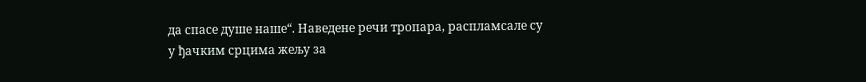да спасе душе наше“. Наведене речи тропара, распламсале су у ђачким срцима жељу за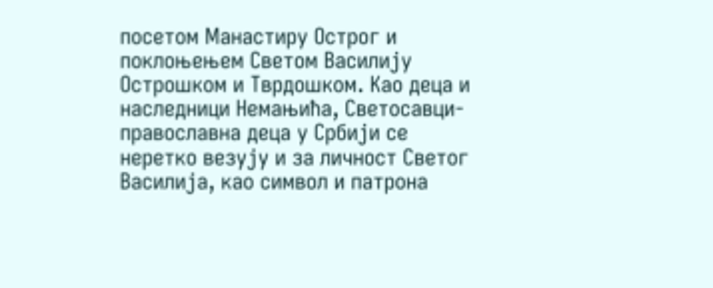посетом Манастиру Острог и поклоњењем Светом Василију Острошком и Тврдошком. Као деца и наследници Немањића, Светосавци-православна деца у Србији се неретко везују и за личност Светог Василија, као символ и патрона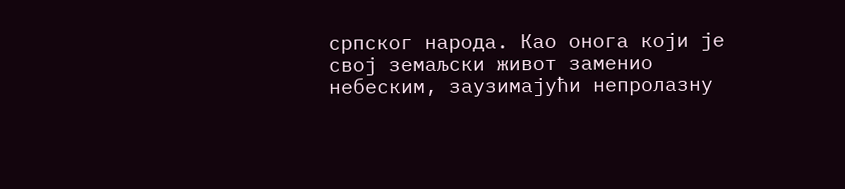српског народа. Као онога који је свој земаљски живот заменио небеским, заузимајући непролазну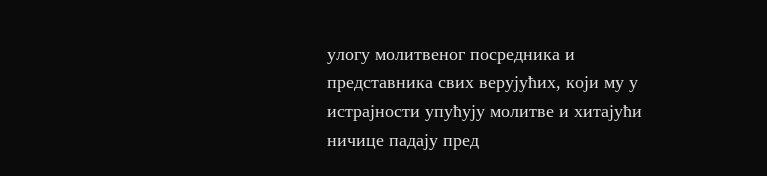улогу молитвеног посредника и представника свих верујућих, који му у истрајности упућују молитве и хитајући ничице падају пред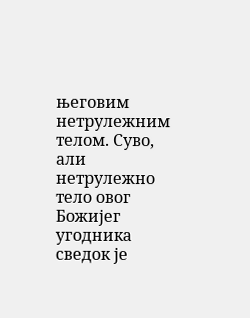његовим нетрулежним телом. Суво, али нетрулежно тело овог Божијег угодника сведок је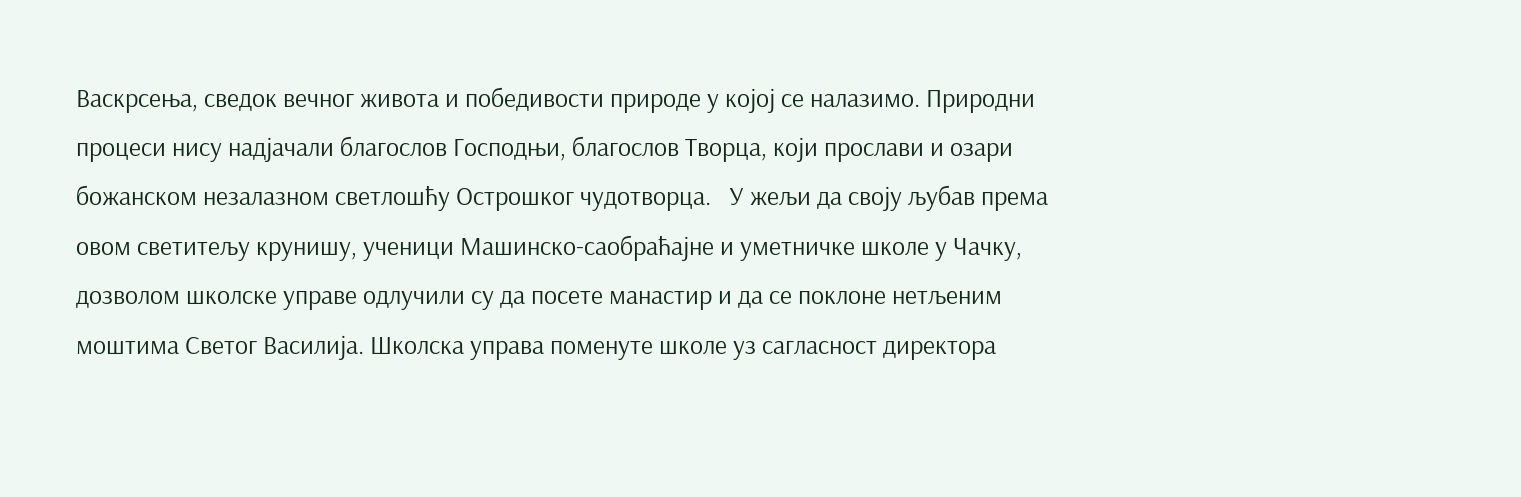Васкрсења, сведок вечног живота и победивости природе у којој се налазимо. Природни процеси нису надјачали благослов Господњи, благослов Творца, који прослави и озари божанском незалазном светлошћу Острошког чудотворца.   У жељи да своју љубав према овом светитељу крунишу, ученици Машинско-саобраћајне и уметничке школе у Чачку, дозволом школске управе одлучили су да посете манастир и да се поклоне нетљеним моштима Светог Василија. Школска управа поменуте школе уз сагласност директора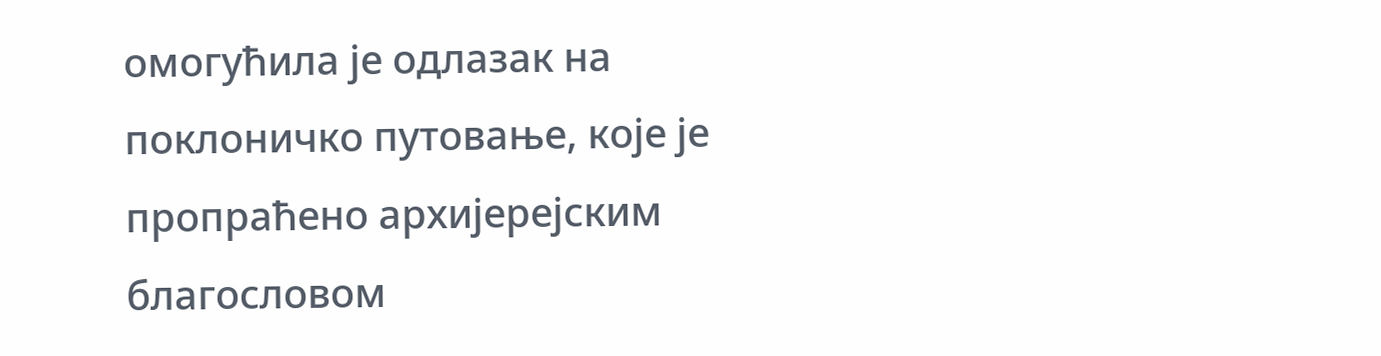омогућила је одлазак на поклоничко путовање, које је пропраћено архијерејским благословом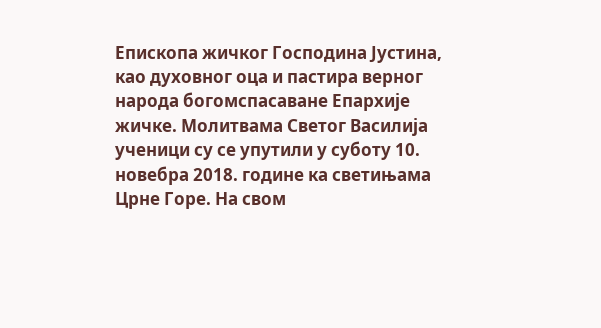Епископа жичког Господина Јустина, као духовног оца и пастира верног народа богомспасаване Епархије жичке. Молитвама Светог Василија ученици су се упутили у суботу 10. новебра 2018. године ка светињама Црне Горе. На свом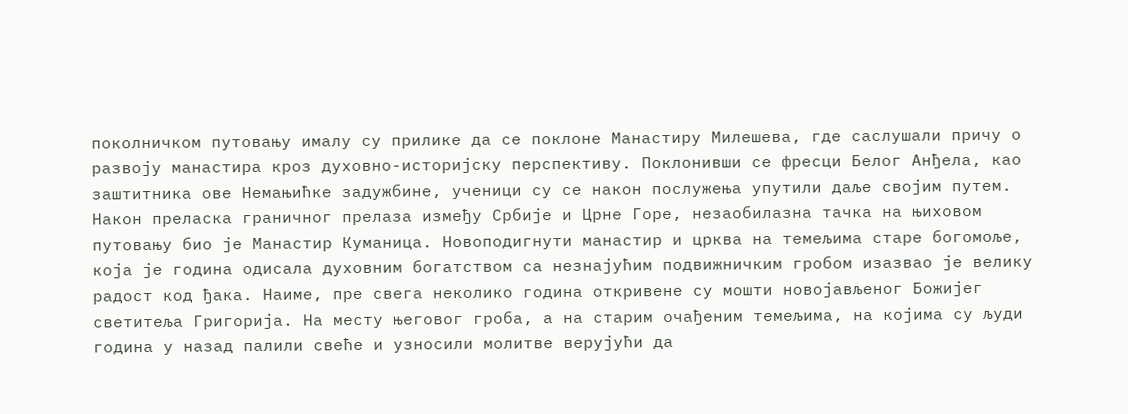поколничком путовању ималу су прилике да се поклоне Манастиру Милешева, где саслушали причу о развоју манастира кроз духовно-историјску перспективу. Поклонивши се фресци Белог Анђела, као заштитника ове Немањићке задужбине, ученици су се након послужења упутили даље својим путем. Након преласка граничног прелаза између Србије и Црне Горе, незаобилазна тачка на њиховом путовању био је Манастир Куманица. Новоподигнути манастир и црква на темељима старе богомоље, која је година одисала духовним богатством са незнајућим подвижничким гробом изазвао је велику радост код ђака. Наиме, пре свега неколико година откривене су мошти новојављеног Божијег светитеља Григорија. На месту његовог гроба, а на старим очађеним темељима, на којима су људи година у назад палили свеће и узносили молитве верујући да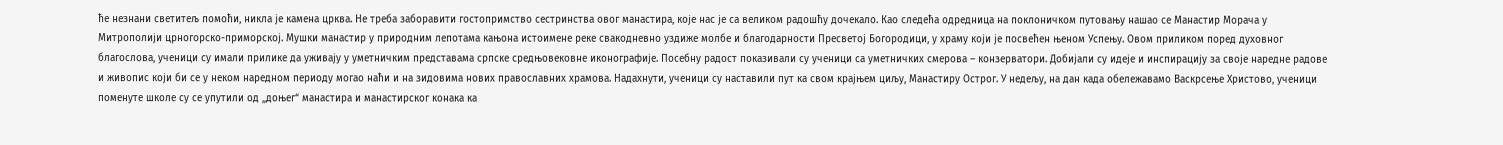ће незнани светитељ помоћи, никла је камена црква. Не треба заборавити гостопримство сестринства овог манастира, које нас је са великом радошћу дочекало. Као следећа одредница на поклоничком путовању нашао се Манастир Морача у Митрополији црногорско-приморској. Мушки манастир у природним лепотама кањона истоимене реке свакодневно уздиже молбе и благодарности Пресветој Богородици, у храму који је посвећен њеном Успењу. Овом приликом поред духовног благослова, ученици су имали прилике да уживају у уметничким представама српске средњовековне иконографије. Посебну радост показивали су ученици са уметничких смерова – конзерватори. Добијали су идеје и инспирацију за своје наредне радове и живопис који би се у неком наредном периоду могао наћи и на зидовима нових православних храмова. Надахнути, ученици су наставили пут ка свом крајњем циљу, Манастиру Острог. У недељу, на дан када обележавамо Васкрсење Христово, ученици поменуте школе су се упутили од „доњег“ манастира и манастирског конака ка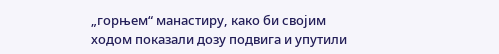„горњем“ манастиру, како би својим ходом показали дозу подвига и упутили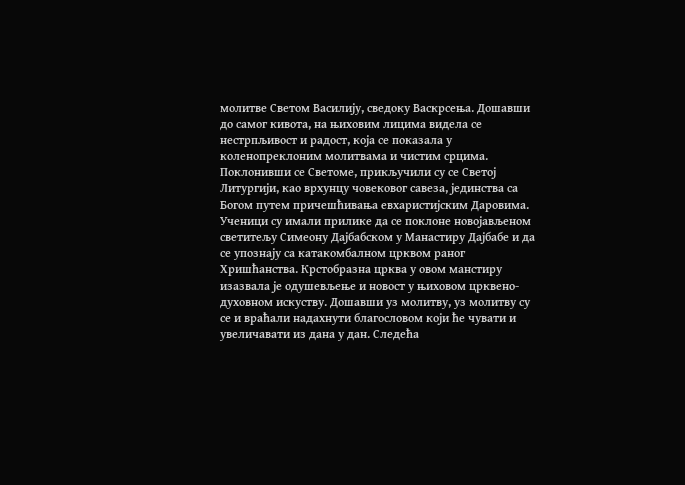молитве Светом Василију, сведоку Васкрсења. Дошавши до самог кивота, на њиховим лицима видела се нестрпљивост и радост, која се показала у коленопреклоним молитвама и чистим срцима. Поклонивши се Светоме, прикључили су се Светој Литургији, као врхунцу човековог савеза, јединства са Богом путем причешћивања евхаристијским Даровима. Ученици су имали прилике да се поклоне новојављеном светитељу Симеону Дајбабском у Манастиру Дајбабе и да се упознају са катакомбалном црквом раног Хришћанства. Крстобразна црква у овом манстиру изазвала је одушевљење и новост у њиховом црквено-духовном искуству. Дошавши уз молитву, уз молитву су се и враћали надахнути благословом који ће чувати и увеличавати из дана у дан. Следећа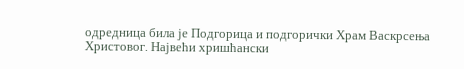одредница била је Подгорица и подгорички Храм Васкрсења Христовог. Највећи хришћански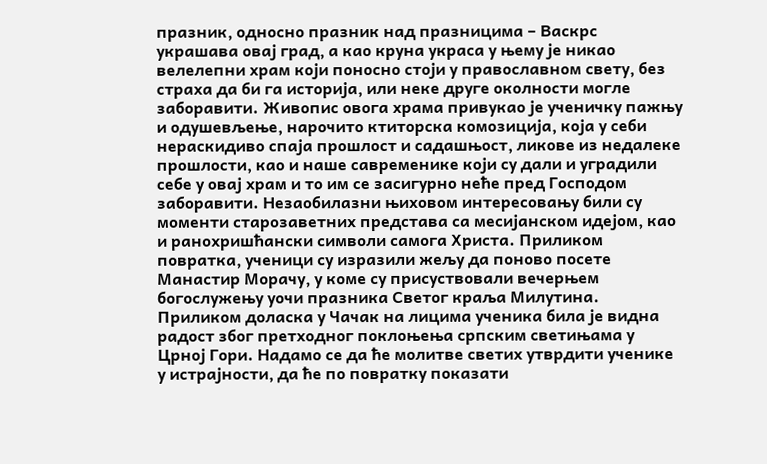празник, односно празник над празницима – Васкрс украшава овај град, а као круна украса у њему је никао велелепни храм који поносно стоји у православном свету, без страха да би га историја, или неке друге околности могле заборавити. Живопис овога храма привукао је ученичку пажњу и одушевљење, нарочито ктиторска комозиција, која у себи нераскидиво спаја прошлост и садашњост, ликове из недалеке прошлости, као и наше савременике који су дали и уградили себе у овај храм и то им се засигурно неће пред Господом заборавити. Незаобилазни њиховом интересовању били су моменти старозаветних представа са месијанском идејом, као и ранохришћански символи самога Христа. Приликом повратка, ученици су изразили жељу да поново посете Манастир Морачу, у коме су присуствовали вечерњем богослужењу уочи празника Светог краља Милутина. Приликом доласка у Чачак на лицима ученика била је видна радост због претходног поклоњења српским светињама у Црној Гори. Надамо се да ће молитве светих утврдити ученике у истрајности, да ће по повратку показати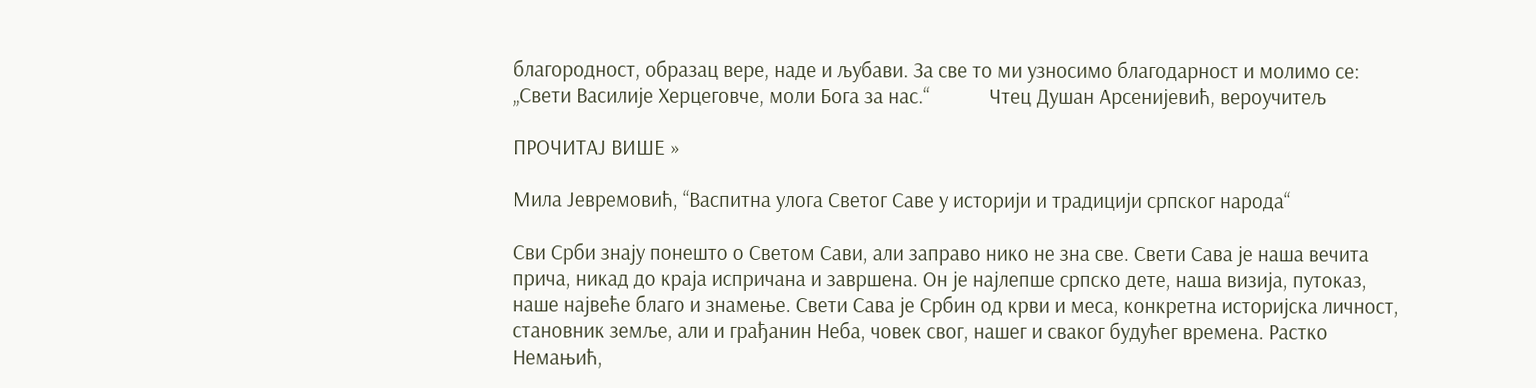благородност, образац вере, наде и љубави. За све то ми узносимо благодарност и молимо се: „Свети Василије Херцеговче, моли Бога за нас.“            Чтец Душан Арсенијевић, вероучитељ

ПРОЧИТАЈ ВИШЕ »

Мила Јевремовић, “Васпитна улога Светог Саве у историји и традицији српског народа“

Сви Срби знају понешто о Светом Сави, али заправо нико не зна све. Свети Сава је наша вечита прича, никад до краја испричана и завршена. Он је најлепше српско дете, наша визија, путоказ, наше највеће благо и знамење. Свети Сава је Србин од крви и меса, конкретна историјска личност, становник земље, али и грађанин Неба, човек свог, нашег и сваког будућег времена. Растко Немањић,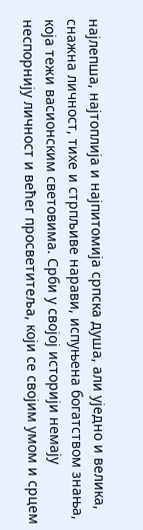најлепша, најтоплија и најпитомија српска душа, али уједно и велика, снажна личност, тихе и стрпљиве нарави, испуњена богатством знања, која тежи васионским световима. Срби у својој историји немају неспорнију личност и већег просветитеља, који се својим умом и срцем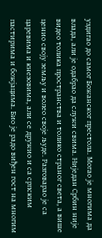уздигао до самог Божанског престола. Могао је многима да влада, али је одабрао да служи свима. Ниједан Србин није видео толика пространства и толико страног света, а више ценио своју земљу и волео своје људе. Разговарао је са царевима и кнезовима, али се дружио и са српским пастирима и божјацима. Био је радо виђен гост на многим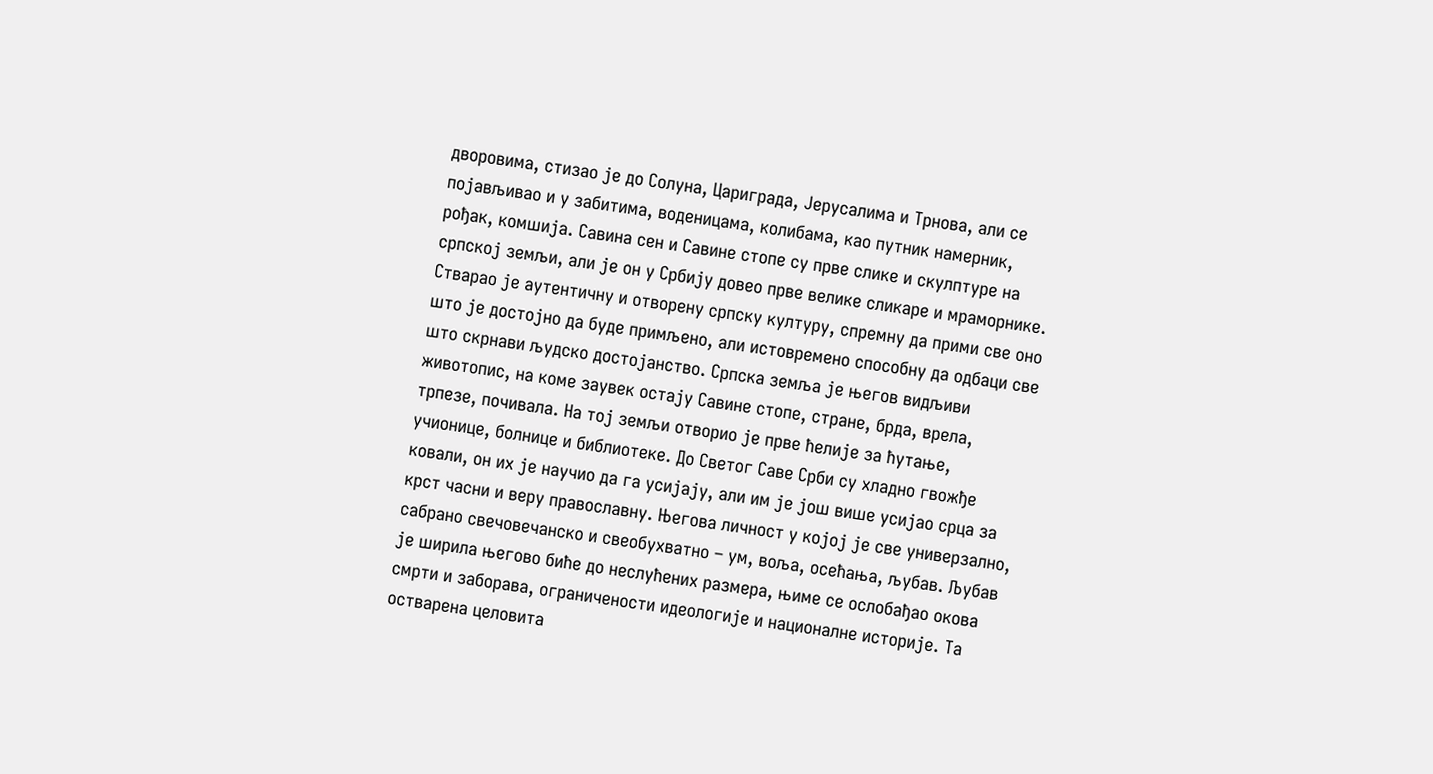дворовима, стизао је до Солуна, Цариграда, Јерусалима и Трнова, али се појављивао и у забитима, воденицама, колибама, као путник намерник, рођак, комшија. Савина сен и Савине стопе су прве слике и скулптуре на српској земљи, али је он у Србију довео прве велике сликаре и мраморнике. Стварао је аутентичну и отворену српску културу, спремну да прими све оно што је достојно да буде примљено, али истовремено способну да одбаци све што скрнави људско достојанство. Српска земља је његов видљиви животопис, на коме заувек остају Савине стопе, стране, брда, врела, трпезе, почивала. На тој земљи отворио је прве ћелије за ћутање, учионице, болнице и библиотеке. До Светог Саве Срби су хладно гвожђе ковали, он их је научио да га усијају, али им је још више усијао срца за крст часни и веру православну. Његова личност у којој је све универзално, сабрано свечовечанско и свеобухватно – ум, воља, осећања, љубав. Љубав је ширила његово биће до неслућених размера, њиме се ослобађао окова смрти и заборава, ограничености идеологије и националне историје. Та остварена целовита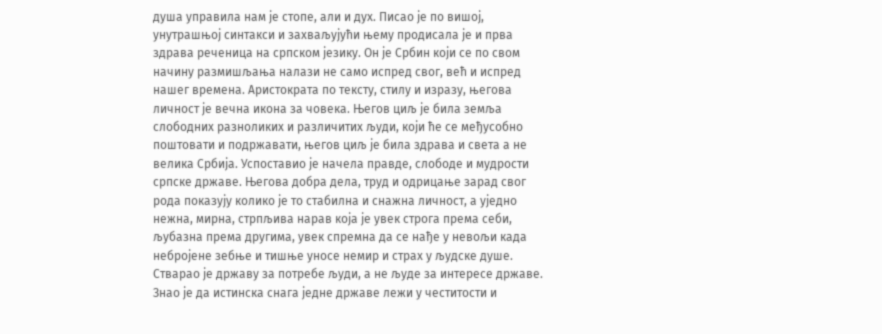душа управила нам је стопе, али и дух. Писао је по вишој, унутрашњој синтакси и захваљујући њему продисала је и прва здрава реченица на српском језику. Он је Србин који се по свом начину размишљања налази не само испред свог, већ и испред нашег времена. Аристократа по тексту, стилу и изразу, његова личност је вечна икона за човека. Његов циљ је била земља слободних разноликих и различитих људи, који ће се међусобно поштовати и подржавати, његов циљ је била здрава и света а не велика Србија. Успоставио је начела правде, слободе и мудрости српске државе. Његова добра дела, труд и одрицање зарад свог рода показују колико је то стабилна и снажна личност, а уједно нежна, мирна, стрпљива нарав која је увек строга према себи, љубазна према другима, увек спремна да се нађе у невољи када небројене зебње и тишње уносе немир и страх у људске душе. Стварао је државу за потребе људи, а не људе за интересе државе. Знао је да истинска снага једне државе лежи у честитости и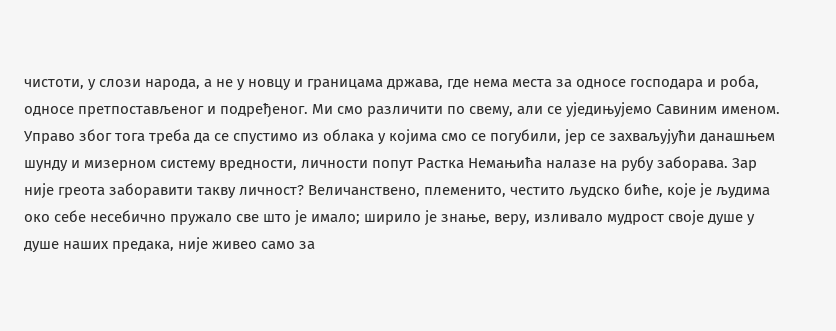чистоти, у слози народа, а не у новцу и границама држава, где нема места за односе господара и роба, односе претпостављеног и подређеног. Ми смо различити по свему, али се уједињујемо Савиним именом. Управо због тога треба да се спустимо из облака у којима смо се погубили, јер се захваљујући данашњем шунду и мизерном систему вредности, личности попут Растка Немањића налазе на рубу заборава. Зар није греота заборавити такву личност? Величанствено, племенито, честито људско биће, које је људима око себе несебично пружало све што је имало; ширило је знање, веру, изливало мудрост своје душе у душе наших предака, није живео само за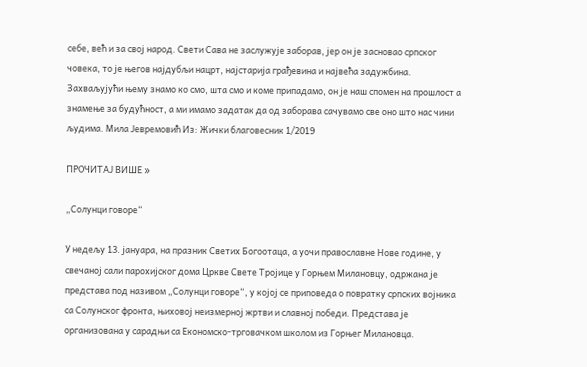себе, већ и за свој народ. Свети Сава не заслужује заборав, јер он је засновао српског човека, то је његов најдубљи нацрт, најстарија грађевина и највећа задужбина. Захваљујући њему знамо ко смо, шта смо и коме припадамо, он је наш спомен на прошлост а знамење за будућност, а ми имамо задатак да од заборава сачувамо све оно што нас чини људима. Мила Јевремовић Из: Жички благовесник 1/2019

ПРОЧИТАЈ ВИШЕ »

„Солунци говоре“

У недељу 13. јануара, на празник Светих Богоотаца, а уочи православне Нове године, у свечаној сали парохијског дома Цркве Свете Тројице у Горњем Милановцу, одржана је представа под називом „Солунци говоре“, у којој се приповеда о повратку српских војника са Солунског фронта, њиховој неизмерној жртви и славној победи. Представа је организована у сарадњи са Економско-трговачком школом из Горњег Милановца.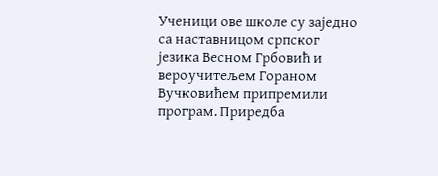Ученици ове школе су заједно са наставницом српског језика Весном Грбовић и вероучитељем Гораном Вучковићем припремили програм. Приредба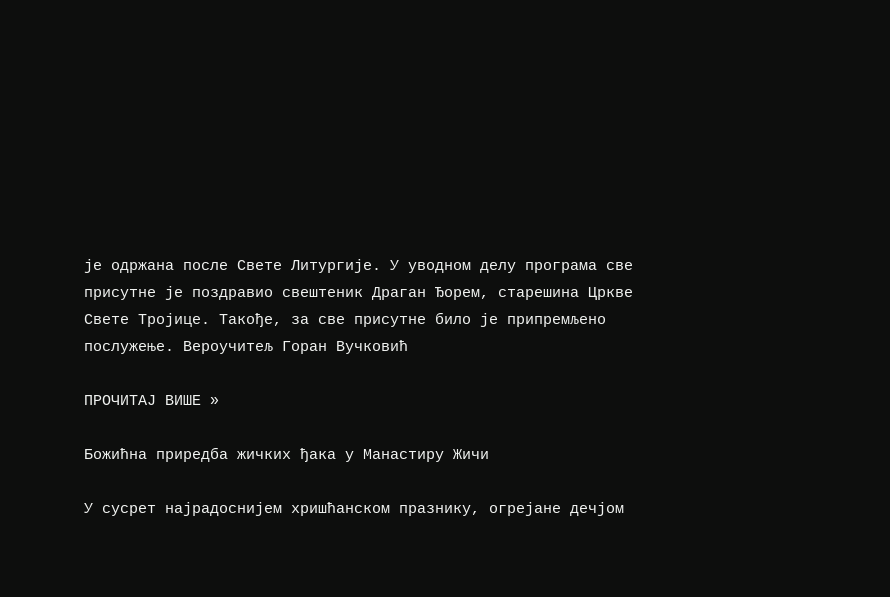је одржана после Свете Литургије. У уводном делу програма све присутне је поздравио свештеник Драган Ђорем, старешина Цркве Свете Тројице. Такође, за све присутне било је припремљено послужење. Вероучитељ Горан Вучковић

ПРОЧИТАЈ ВИШЕ »

Божићна приредба жичких ђака у Манастиру Жичи

У сусрет најрадоснијем хришћанском празнику, огрејане дечјом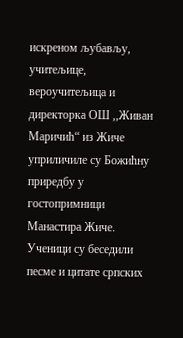искреном љубављу, учитељице, вероучитељица и директорка ОШ ,,Живан Маричић“ из Жиче уприличиле су Божићну приредбу у гостопримници Манастира Жичe. Ученици су беседили песме и цитате српских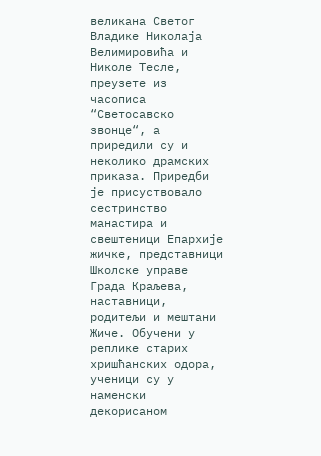великана Светог Владике Николаја Велимировића и  Николе Тесле, преузетe из часописа “Светосавско  звонце“, а приредили су и неколико драмских приказа. Приредби је присуствовало сестринство манастира и свештеници Епархије жичке, представници Школске управе Града Краљева, наставници, родитељи и мештани Жиче. Обучени у реплике старих хришћанских одора, ученици су у наменски декорисаном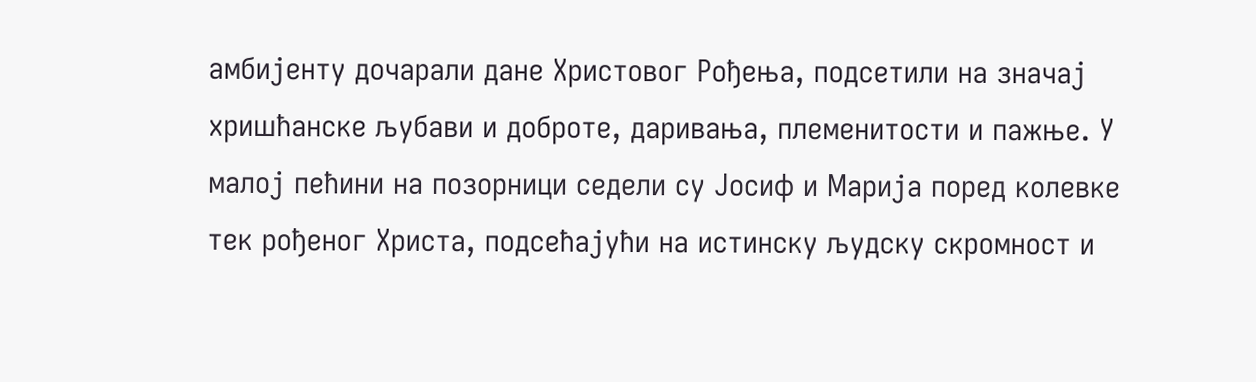амбијенту дочарали дане Христовог Рођења, подсетили на значај хришћанске љубави и доброте, даривања, племенитости и пажње. У малој пећини на позорници седели су Јосиф и Марија поред колевке тек рођеног Христа, подсећајући на истинску људску скромност и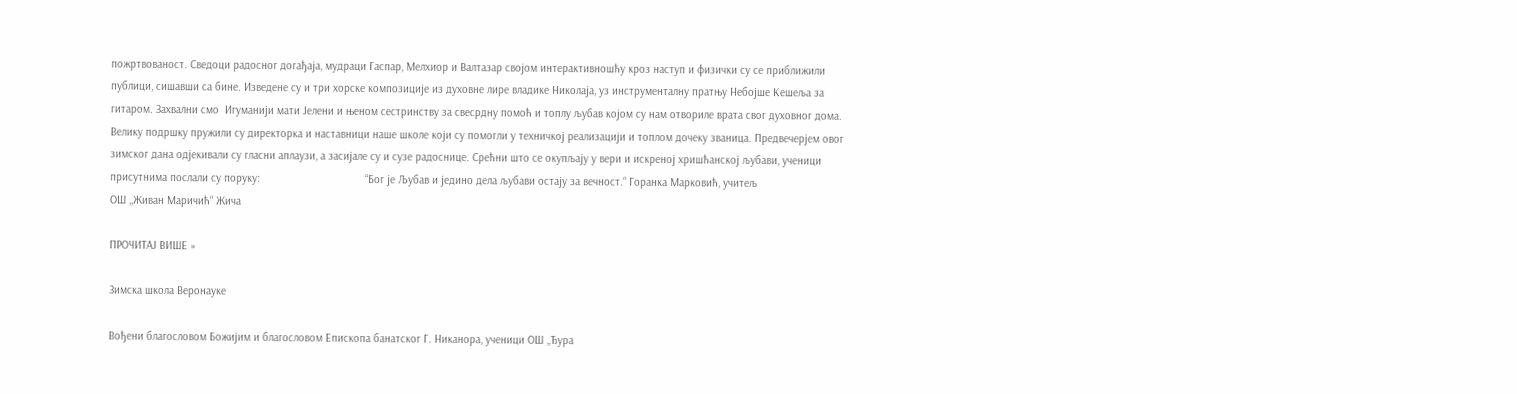пожртвованост. Сведоци радосног догађаја, мудраци Гаспар, Мелхиор и Валтазар својом интерактивношћу кроз наступ и физички су се приближили публици, сишавши са бине. Изведене су и три хорске композиције из духовне лире владике Николаја, уз инструменталну пратњу Небојше Кешеља за гитаром. Захвални смо  Игуманији мати Јелени и њеном сестринству за свесрдну помоћ и топлу љубав којом су нам отвориле врата свог духовног дома. Велику подршку пружили су директорка и наставници наше школе који су помогли у техничкој реализацији и топлом дочеку званица. Предвечерјем овог зимског дана одјекивали су гласни аплаузи, а засијале су и сузе радоснице. Срећни што се окупљају у вери и искреној хришћанској љубави, ученици присутнима послали су поруку:                                   “Бог је Љубав и једино дела љубави остају за вечност.“ Горанка Марковић, учитељ                                                                                                                                       ОШ ,,Живан Маричић“ Жича

ПРОЧИТАЈ ВИШЕ »

Зимска школа Веронауке

Вођени благословом Божијим и благословом Епископа банатског Г. Никанора, ученици ОШ ,,Ђура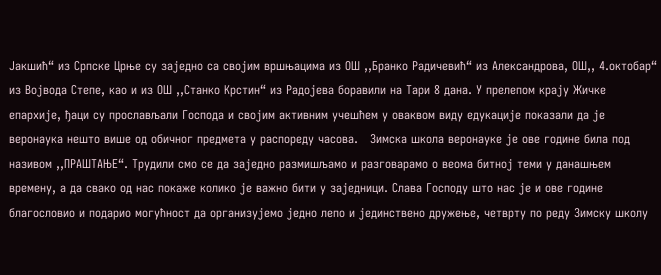Јакшић“ из Српске Црње су заједно са својим вршњацима из ОШ ,,Бранко Радичевић“ из Александрова, ОШ,, 4.октобар“ из Војвода Степе, као и из ОШ ,,Станко Крстин“ из Радојева боравили на Тари 8 дана. У прелепом крају Жичке епархије, ђаци су прослављали Господа и својим активним учешћем у оваквом виду едукације показали да је веронаука нешто више од обичног предмета у распореду часова.   Зимска школа веронауке је ове године била под називом ,,ПРАШТАЊЕ“. Трудили смо се да заједно размишљамо и разговарамо о веома битној теми у данашњем времену, а да свако од нас покаже колико је важно бити у заједници. Слава Господу што нас је и ове године благословио и подарио могућност да организујемо једно лепо и јединствено дружење, четврту по реду Зимску школу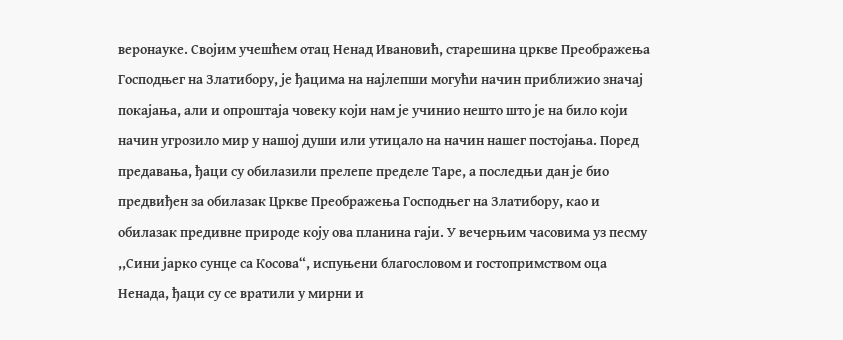веронауке. Својим учешћем отац Ненад Ивановић, старешина цркве Преображења Господњег на Златибору, је ђацима на најлепши могући начин приближио значај покајања, али и опроштаја човеку који нам је учинио нешто што је на било који начин угрозило мир у нашој души или утицало на начин нашег постојања. Поред предавања, ђаци су обилазили прелепе пределе Таре, а последњи дан је био предвиђен за обилазак Цркве Преображења Господњег на Златибору, као и обилазак предивне природе коју ова планина гаји. У вечерњим часовима уз песму ,,Сини јарко сунце са Косова“, испуњени благословом и гостопримством оца Ненада, ђаци су се вратили у мирни и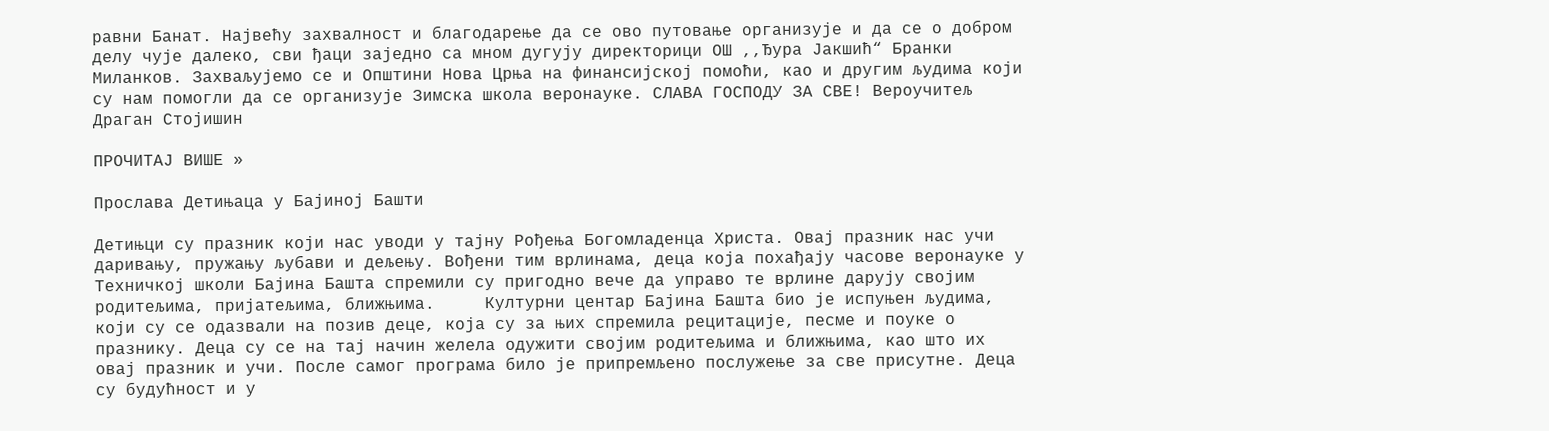равни Банат. Највећу захвалност и благодарење да се ово путовање организује и да се о добром делу чује далеко, сви ђаци заједно са мном дугују директорици ОШ ,,Ђура Јакшић“ Бранки Миланков. Захваљујемо се и Општини Нова Црња на финансијској помоћи, као и другим људима који су нам помогли да се организује Зимска школа веронауке. СЛАВА ГОСПОДУ ЗА СВЕ! Вероучитељ Драган Стојишин

ПРОЧИТАЈ ВИШЕ »

Прослава Детињаца у Бајиној Башти

Детињци су празник који нас уводи у тајну Рођења Богомладенца Христа. Овај празник нас учи даривању, пружању љубави и дељењу. Вођени тим врлинама, деца која похађају часове веронауке у Техничкој школи Бајина Башта спремили су пригодно вече да управо те врлине дарују својим родитељима, пријатељима, ближњима.     Културни центар Бајина Башта био је испуњен људима, који су се одазвали на позив деце, која су за њих спремила рецитације, песме и поуке о празнику. Деца су се на тај начин желела одужити својим родитељима и ближњима, као што их  овај празник и учи. После самог програма било је припремљено послужење за све присутне. Деца су будућност и у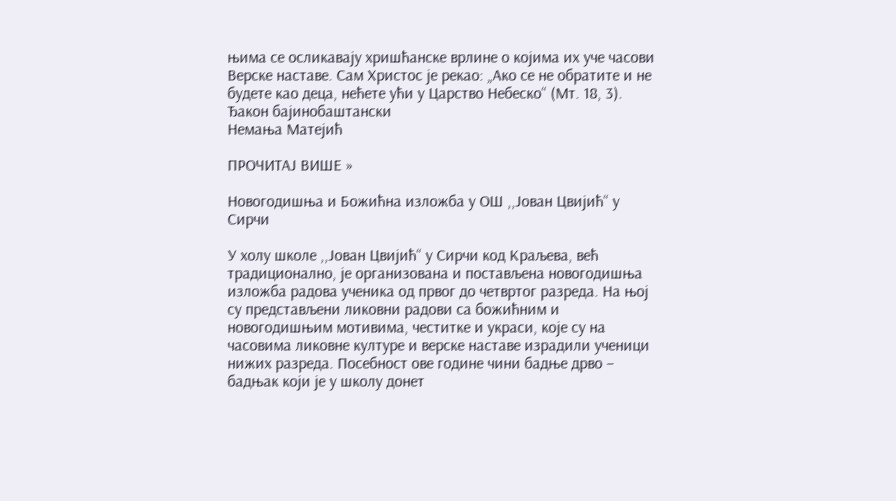њима се осликавају хришћанске врлине о којима их уче часови Верске наставе. Сам Христос је рекао: „Ако се не обратите и не будете као деца, нећете ући у Царство Небеско“ (Мт. 18, 3). Ђакон бајинобаштански                                                                                                     Немања Матејић

ПРОЧИТАЈ ВИШЕ »

Новогодишња и Божићна изложба у ОШ ,,Јован Цвијић“ у Сирчи

У холу школе ,,Јован Цвијић“ у Сирчи код Краљева, већ традиционално, је организована и постављена новогодишња изложба радова ученика од првог до четвртог разреда. На њој су представљени ликовни радови са божићним и новогодишњим мотивима, честитке и украси, које су на часовима ликовне културе и верске наставе израдили ученици нижих разреда. Посебност ове године чини бадње дрво – бадњак који је у школу донет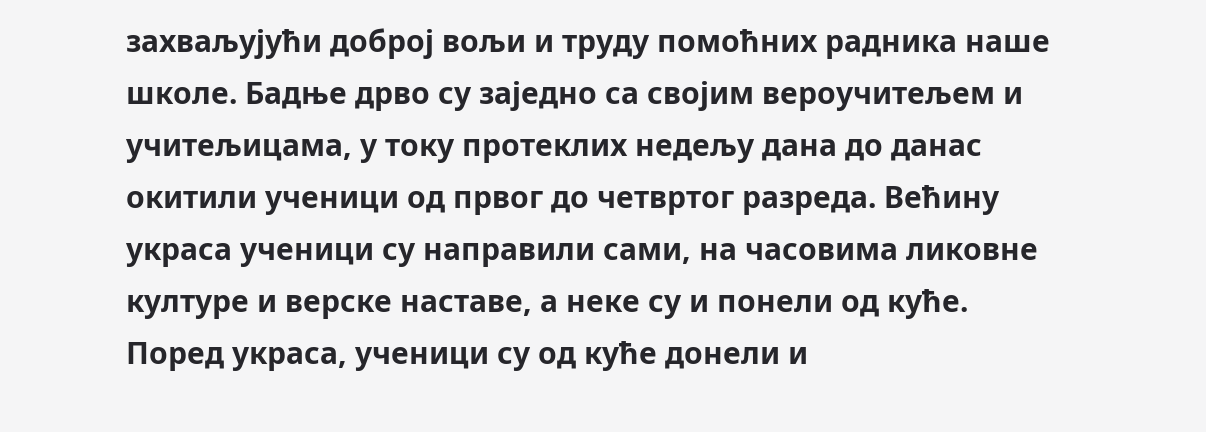захваљујући доброј вољи и труду помоћних радника наше школе. Бадње дрво су заједно са својим вероучитељем и учитељицама, у току протеклих недељу дана до данас окитили ученици од првог до четвртог разреда. Већину украса ученици су направили сами, на часовима ликовне културе и верске наставе, а неке су и понели од куће. Поред украса, ученици су од куће донели и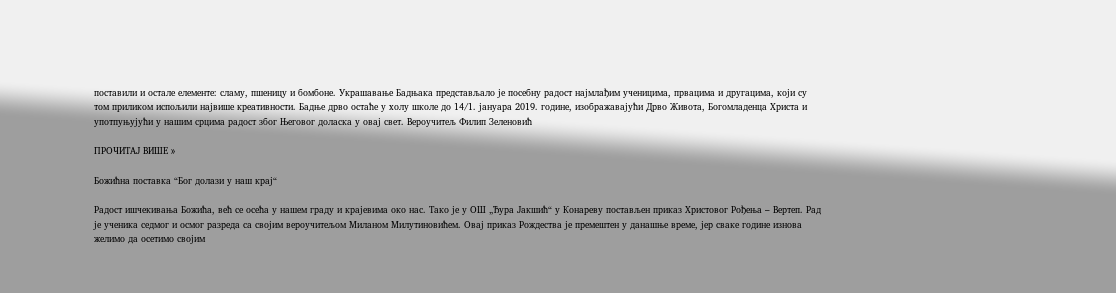поставили и остале елементе: сламу, пшеницу и бомбоне. Украшавање Бадњака представљало је посебну радост најмлађим ученицима, првацима и другацима, који су том приликом испољили највише креативности. Бадње дрво остаће у холу школе до 14/1. јануара 2019. године, изображавајући Дрво Живота, Богомладенца Христа и употпуњујући у нашим срцима радост због Његовог доласка у овај свет. Вероучитељ Филип Зеленовић

ПРОЧИТАЈ ВИШЕ »

Божићна поставка “Бог долази у наш крај“

Радост ишчекивања Божића, већ се осећа у нашем граду и крајевима око нас. Тако је у ОШ „Ђура Јакшић“ у Конареву постављен приказ Христовог Рођења – Вертеп. Рад је ученика седмог и осмог разреда са својим вероучитељом Миланом Милутиновићем. Овај приказ Рождества је премештен у данашње време, јер сваке године изнова желимо да осетимо својим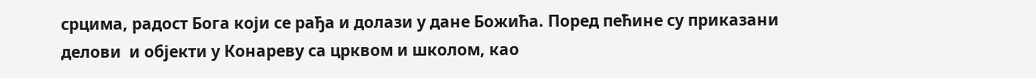срцима, радост Бога који се рађа и долази у дане Божића. Поред пећине су приказани делови  и објекти у Конареву са црквом и школом, као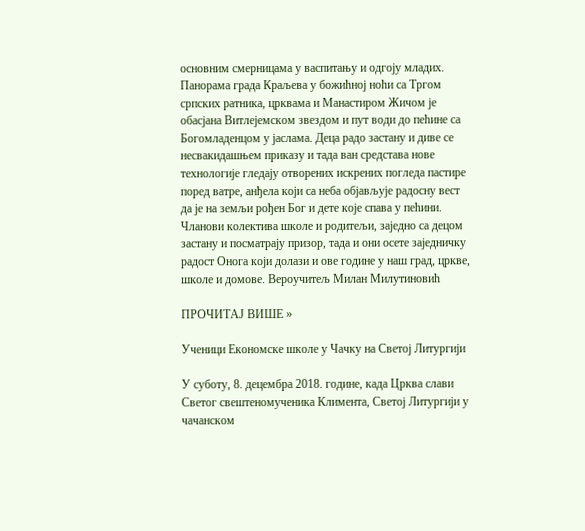основним смерницама у васпитању и одгоју младих. Панорама града Краљева у божићној ноћи са Тргом српских ратника, црквама и Манастиром Жичом је обасјана Витлејемском звездом и пут води до пећине са Богомладенцом у јаслама. Деца радо застану и диве се несвакидашњем приказу и тада ван средстава нове технологије гледају отворених искрених погледа пастире поред ватре, анђела који са неба објављује радосну вест да је на земљи рођен Бог и дете које спава у пећини. Чланови колектива школе и родитељи, заједно са децом застану и посматрају призор, тада и они осете заједничку радост Онога који долази и ове године у наш град, цркве, школе и домове. Вероучитељ Милан Милутиновић

ПРОЧИТАЈ ВИШЕ »

Ученици Економске школе у Чачку на Светој Литургији

У суботу, 8. децембра 2018. године, када Црква слави Светог свештеномученика Климента, Светој Литургији у чачанском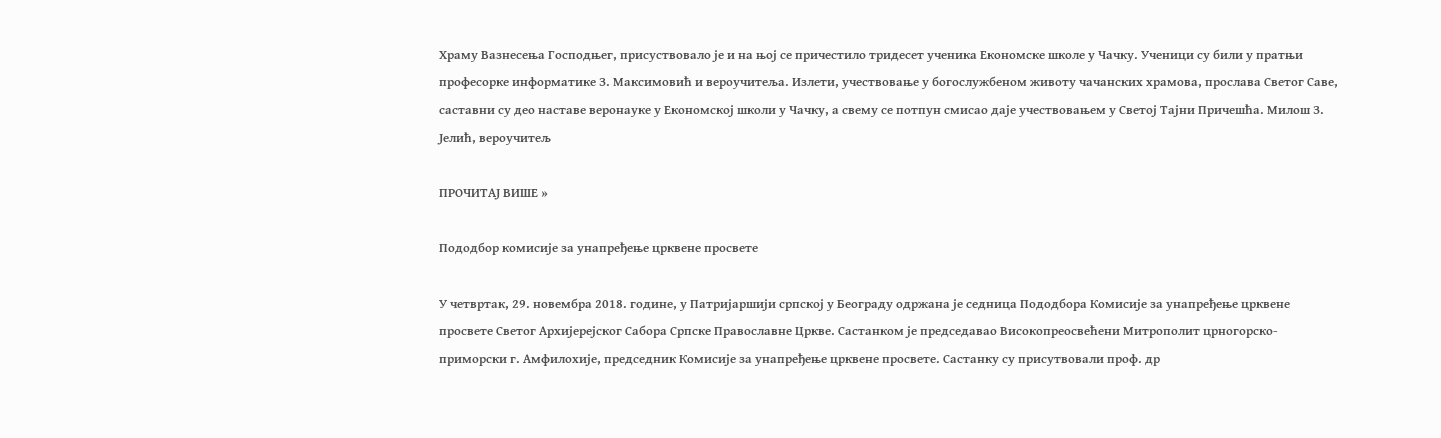Храму Вазнесења Господњег, присуствовало је и на њој се причестило тридесет ученика Економске школе у Чачку. Ученици су били у пратњи професорке информатике З. Максимовић и вероучитеља. Излети, учествовање у богослужбеном животу чачанских храмова, прослава Светог Саве, саставни су део наставе веронауке у Економској школи у Чачку, а свему се потпун смисао даје учествовањем у Светој Тајни Причешћа. Милош З. Јелић, вероучитељ

ПРОЧИТАЈ ВИШЕ »

Пододбор комисије за унапређење црквене просвете

У четвртак, 29. новембра 2018. године, у Патријаршији српској у Београду одржана је седница Пододбора Комисије за унапређење црквене просвете Светог Архијерејског Сабора Српске Православне Цркве. Састанком је председавао Високопреосвећени Митрополит црногорско-приморски г. Амфилохије, председник Комисије за унапређење црквене просвете. Састанку су присутвовали проф. др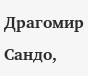Драгомир Сандо,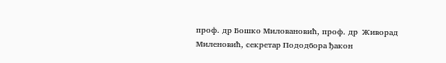проф. др Бошко Миловановић, проф. др  Живорад Миленовић, секретар Пододбора ђакон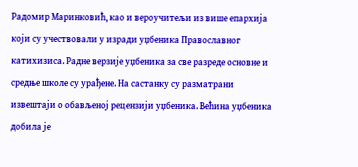Радомир Маринковић, као и вероучитељи из више епархија који су учествовали у изради уџбеника Православног катихизиса. Радне верзије уџбеника за све разреде основне и средње школе су урађене. На састанку су разматрани извештаји о обављеној рецензији уџбеника. Већина уџбеника добила је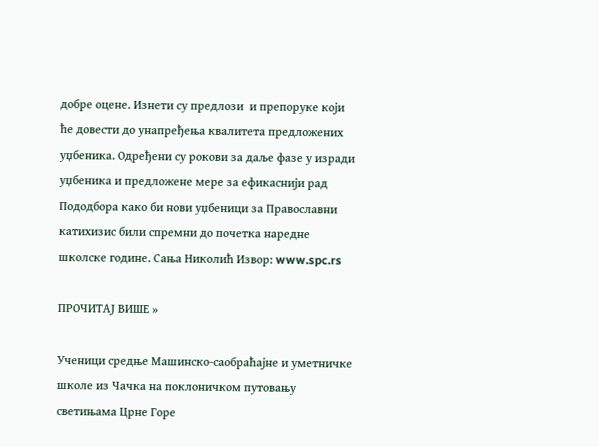добре оцене. Изнети су предлози  и препоруке који ће довести до унапређења квалитета предложених уџбеника. Одређени су рокови за даље фазе у изради уџбеника и предложене мере за ефикаснији рад Пододбора како би нови уџбеници за Православни катихизис били спремни до почетка наредне школске године. Сања Николић Извор: www.spc.rs

ПРОЧИТАЈ ВИШЕ »

Ученици средње Машинско-саобраћајне и уметничке школе из Чачка на поклоничком путовању светињама Црне Горе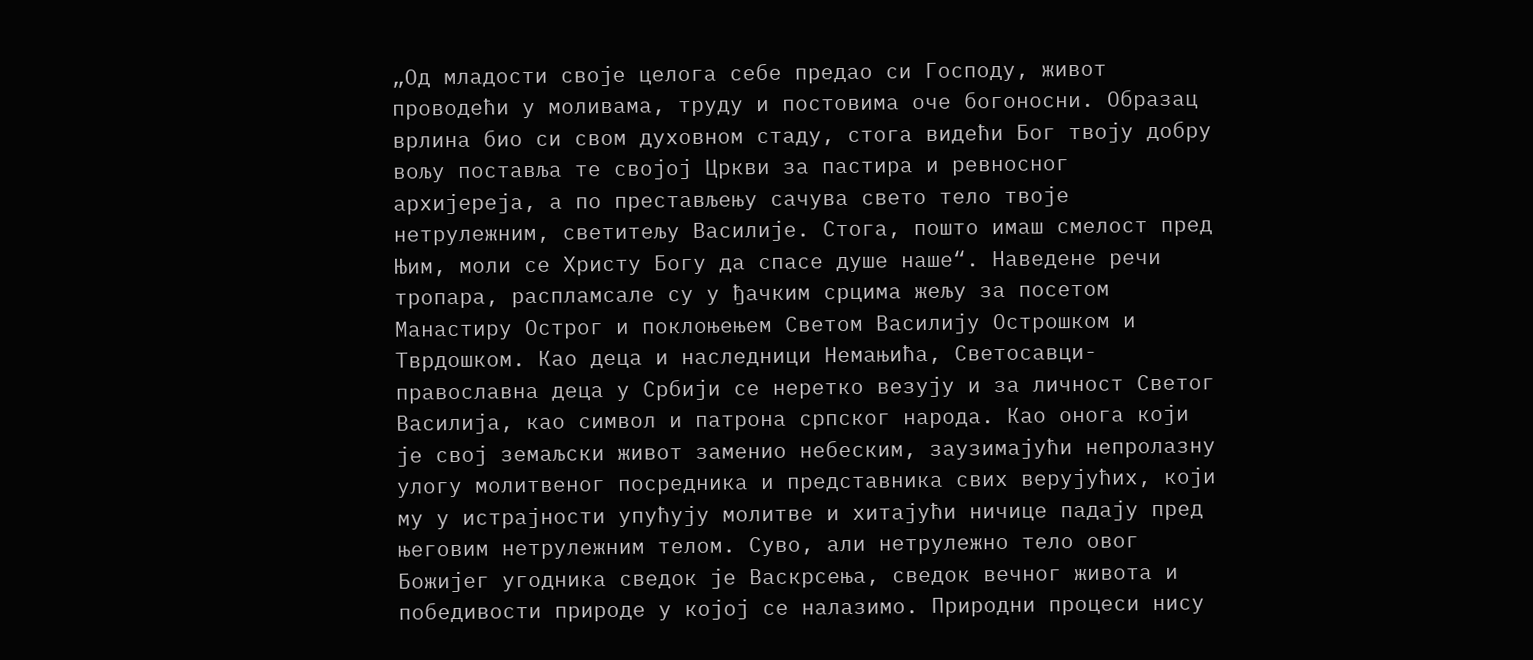„Од младости своје целога себе предао си Господу, живот проводећи у моливама, труду и постовима оче богоносни. Образац врлина био си свом духовном стаду, стога видећи Бог твоју добру вољу поставља те својој Цркви за пастира и ревносног архијереја, а по престављењу сачува свето тело твоје нетрулежним, светитељу Василије. Стога, пошто имаш смелост пред Њим, моли се Христу Богу да спасе душе наше“. Наведене речи тропара, распламсале су у ђачким срцима жељу за посетом Манастиру Острог и поклоњењем Светом Василију Острошком и Тврдошком. Као деца и наследници Немањића, Светосавци-православна деца у Србији се неретко везују и за личност Светог Василија, као символ и патрона српског народа. Као онога који је свој земаљски живот заменио небеским, заузимајући непролазну улогу молитвеног посредника и представника свих верујућих, који му у истрајности упућују молитве и хитајући ничице падају пред његовим нетрулежним телом. Суво, али нетрулежно тело овог Божијег угодника сведок је Васкрсења, сведок вечног живота и победивости природе у којој се налазимо. Природни процеси нису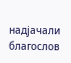надјачали благослов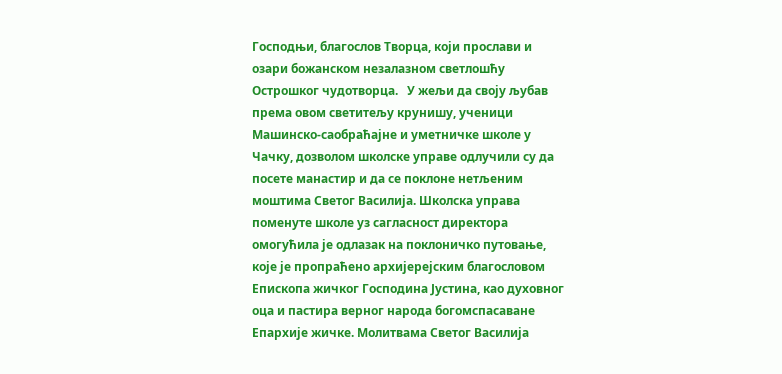Господњи, благослов Творца, који прослави и озари божанском незалазном светлошћу Острошког чудотворца.   У жељи да своју љубав према овом светитељу крунишу, ученици Машинско-саобраћајне и уметничке школе у Чачку, дозволом школске управе одлучили су да посете манастир и да се поклоне нетљеним моштима Светог Василија. Школска управа поменуте школе уз сагласност директора омогућила је одлазак на поклоничко путовање, које је пропраћено архијерејским благословом Епископа жичког Господина Јустина, као духовног оца и пастира верног народа богомспасаване Епархије жичке. Молитвама Светог Василија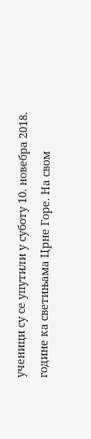ученици су се упутили у суботу 10. новебра 2018. године ка светињама Црне Горе. На свом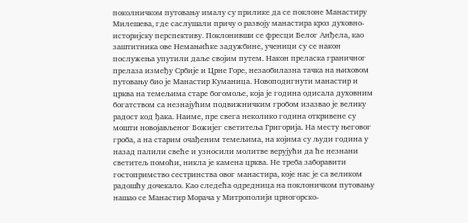поколничком путовању ималу су прилике да се поклоне Манастиру Милешева, где саслушали причу о развоју манастира кроз духовно-историјску перспективу. Поклонивши се фресци Белог Анђела, као заштитника ове Немањићке задужбине, ученици су се након послужења упутили даље својим путем. Након преласка граничног прелаза између Србије и Црне Горе, незаобилазна тачка на њиховом путовању био је Манастир Куманица. Новоподигнути манастир и црква на темељима старе богомоље, која је година одисала духовним богатством са незнајућим подвижничким гробом изазвао је велику радост код ђака. Наиме, пре свега неколико година откривене су мошти новојављеног Божијег светитеља Григорија. На месту његовог гроба, а на старим очађеним темељима, на којима су људи година у назад палили свеће и узносили молитве верујући да ће незнани светитељ помоћи, никла је камена црква. Не треба заборавити гостопримство сестринства овог манастира, које нас је са великом радошћу дочекало. Као следећа одредница на поклоничком путовању нашао се Манастир Морача у Митрополији црногорско-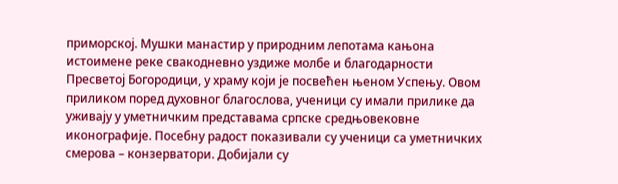приморској. Мушки манастир у природним лепотама кањона истоимене реке свакодневно уздиже молбе и благодарности Пресветој Богородици, у храму који је посвећен њеном Успењу. Овом приликом поред духовног благослова, ученици су имали прилике да уживају у уметничким представама српске средњовековне иконографије. Посебну радост показивали су ученици са уметничких смерова – конзерватори. Добијали су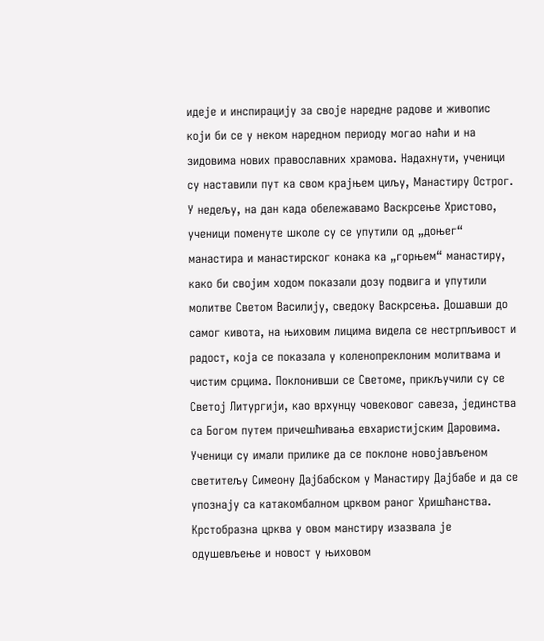идеје и инспирацију за своје наредне радове и живопис који би се у неком наредном периоду могао наћи и на зидовима нових православних храмова. Надахнути, ученици су наставили пут ка свом крајњем циљу, Манастиру Острог. У недељу, на дан када обележавамо Васкрсење Христово, ученици поменуте школе су се упутили од „доњег“ манастира и манастирског конака ка „горњем“ манастиру, како би својим ходом показали дозу подвига и упутили молитве Светом Василију, сведоку Васкрсења. Дошавши до самог кивота, на њиховим лицима видела се нестрпљивост и радост, која се показала у коленопреклоним молитвама и чистим срцима. Поклонивши се Светоме, прикључили су се Светој Литургији, као врхунцу човековог савеза, јединства са Богом путем причешћивања евхаристијским Даровима. Ученици су имали прилике да се поклоне новојављеном светитељу Симеону Дајбабском у Манастиру Дајбабе и да се упознају са катакомбалном црквом раног Хришћанства. Крстобразна црква у овом манстиру изазвала је одушевљење и новост у њиховом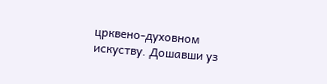црквено-духовном искуству. Дошавши уз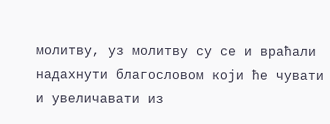молитву, уз молитву су се и враћали надахнути благословом који ће чувати и увеличавати из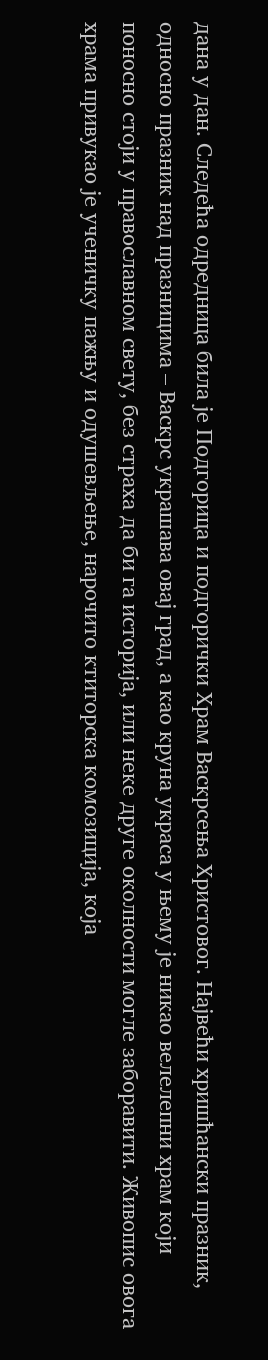дана у дан. Следећа одредница била је Подгорица и подгорички Храм Васкрсења Христовог. Највећи хришћански празник, односно празник над празницима – Васкрс украшава овај град, а као круна украса у њему је никао велелепни храм који поносно стоји у православном свету, без страха да би га историја, или неке друге околности могле заборавити. Живопис овога храма привукао је ученичку пажњу и одушевљење, нарочито ктиторска комозиција, која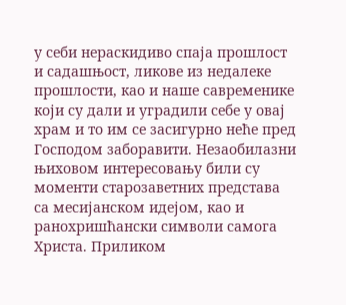у себи нераскидиво спаја прошлост и садашњост, ликове из недалеке прошлости, као и наше савременике који су дали и уградили себе у овај храм и то им се засигурно неће пред Господом заборавити. Незаобилазни њиховом интересовању били су моменти старозаветних представа са месијанском идејом, као и ранохришћански символи самога Христа. Приликом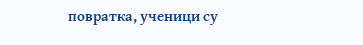повратка, ученици су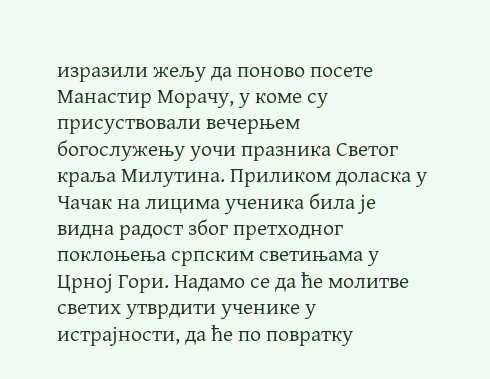изразили жељу да поново посете Манастир Морачу, у коме су присуствовали вечерњем богослужењу уочи празника Светог краља Милутина. Приликом доласка у Чачак на лицима ученика била је видна радост због претходног поклоњења српским светињама у Црној Гори. Надамо се да ће молитве светих утврдити ученике у истрајности, да ће по повратку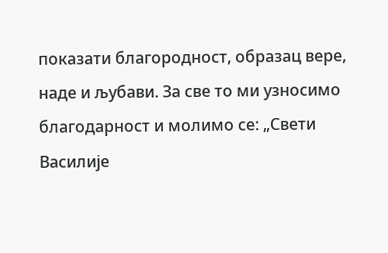показати благородност, образац вере, наде и љубави. За све то ми узносимо благодарност и молимо се: „Свети Василије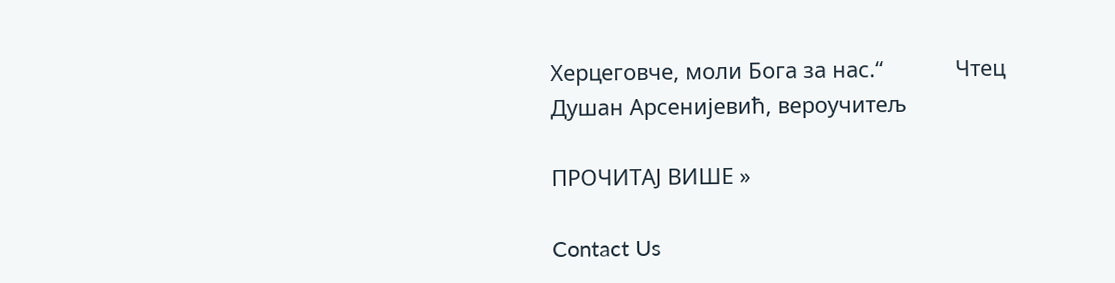Херцеговче, моли Бога за нас.“            Чтец Душан Арсенијевић, вероучитељ

ПРОЧИТАЈ ВИШЕ »

Contact Us